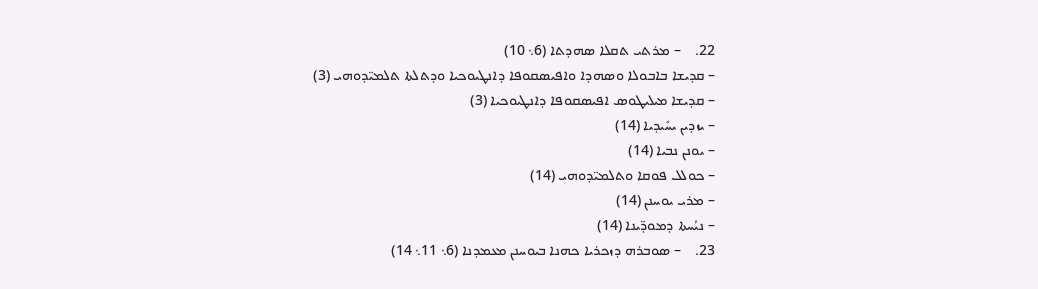22.    – ܡܪܬܝ ܬܩܠܐ ܣܗܕܬܐ (6܆ 10)
– ܩܕܝܫܐ ܒܐܒܘܠܐ ܘܣܗܕܐ ܘܐܦܝܣܩܘܦܐ ܕܐܢܛܝܘܟܝܐ ܘܕܬܠܬܐ ܬܠܡܝ̈ܕܘܗܝ (3)
– ܩܕܝܫܐ ܡܝܠܝܛܘܣ ܐܦܝܣܩܘܦܐ ܕܐܢܛܝܘܟܝܐ (3)
– ܝܙܕܝܢ ܝܚܺܝܕܝܐ (14)
– ܝܘܢܢ ܢܒܝܐ (14)
– ܟܘܠܠ ܦܘܩܐ ܘܬܠܡܝ̈ܕܘܗܝ (14)
– ܡܪܝ ܝܘܚܢܢ (14)
– ܢܝܳܚܬܐ ܕܡܘܕ̈ܝܢܐ (14)
23.    – ܣܘܒܪܗ ܕܙܟܪܝܐ ܟܗܢܐ ܒܝܘܚܢܢ ܡܥܡܕܢܐ (6܆ 11܆ 14)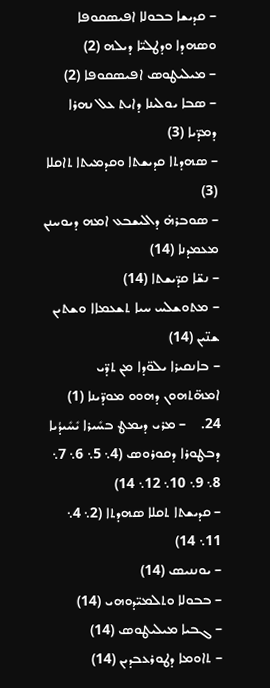– ܩܕܝܫܐ ܒܒܘܠܐ ܐܦܝܣܩܘܦܐ ܘܣܗܕܐ ܘܕܛܠܝ̈ܐ ܕܝܠܗ (2)
– ܡܝܠܝܛܘܣ ܐܦܝܣܩܘܦܐ (2)
– ܣܒܐ ܝܘܠܝܢܐ ܕܐܝܬ ܥܠ ܢܗܪܐ ܕܡܕ̈ܝܐ (3)
– ܣܗܕܬܐ ܩܕܝܫܬܐ ܘܩܕܡܝܬܐ ܬܐܩܠܐ (3)
– ܣܘܒܪܗ̇ ܕܐܠܝܫܒܥ ܐܡܗ ܕܝܘܚܢܢ ܡܥܡܕܢܐ (14)
– ܢܫ̈ܐ ܩܕ̈ܝܫܬܐ (14)
– ܡܬܘܫܠܚ ܚܝܐ ܬܫܥܡܐܐ ܘܫܬܝܢ ܫܢ̈ܝܢ (14)
– ܒܐܢܩܝܪܐ ܝܠܘ̈ܕܐ ܡܢ ܬܕ̈ܝ ܐܡܗ̈ܬܗܘܢ ܕܗܘܘ ܡܘܕ̈ܝܢܐ (1)
24.    – ܡܪܝ ܕܝܡܛ ܒܚܺܝܪܐ ܝܺܚܺܝܕܳܝܐ ܕܒܛܘܪܐ ܕܩܘܪܘܣ (4܆ 5܆ 6܆ 7܆ 8܆ 9܆ 10܆ 12܆ 14)
– ܩܕܝܫܬܐ ܬܩܠܐ ܣܗܕܬܐ (2܆ 4܆ 11܆ 14)
– ܝܘܢܢܝܣ (14)
– ܒܒܘܠܐ ܘܬܠܡܝ̈ܕܘܗܝ (14)
– ܓܒܝܐ ܡܝܠܝܛܘܣ (14)
– ܬܐܘܡܐ ܕܛܘܪܥܒܕܝܢ (14)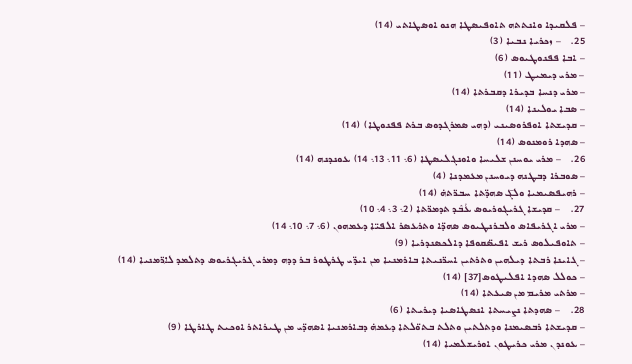– ܦܠܩܝܕܐ ܘܐܢܬܬܗ ܬܐܘܦܝܣܛܐ ܗܢܘ ܐܘܣܛܐܬܝ (14)
25.    – ܙܟܪܝܐ ܢܒܝܐ (3)
– ܐܒܐ ܦܦܢܘܛܝܘܣ (6)
– ܡܪܝ ܕܝܡܝܛ (11)
– ܡܪܝ ܕܢܚܐ ܒܕܝܪܐ ܕܩܒܪܬܐ (14)
– ܣܒܐ ܝܘܠܝܢܐ (14)
– ܩܕܝܫܬܐ ܐܘܦܪܘܣܝܢܝ (ܕܗܝ ܣܡܪܓܕܘܣ ܒܪܬ ܦܦܢܘܛܐ) (14)
– ܣܗܕܐ ܪܘܡܢܘܣ (14)
26.    – ܡܪܝ ܝܘܚܢܢ ܫܠܝܚܐ ܘܐܘܢܓܠܝܣܛܐ (6܆ 11܆ 13܆ 14) ܥܘܢܕܢܗ (14)
– ܣܘܒܪܐ ܕܒܛܢܗ ܕܝܘܚܢܢ ܡܥܡܕܢܐ (4)
– ܪܗܝܦܣܝܡܝܐ ܘܠܓ̄ ܣܗܕ̈ܬܐ ܚܒܪ̈ܬܗ̇ (14)
27.    – ܩܕܝܫܐ ܓܪܝܓܘܪܝܘܣ ܥܳܒܶܕ ܬܕܡܪ̈ܬܐ (2܆ 3܆ 4܆ 10)
– ܡܪܝ ܐܓܪܝܦܐܣ ܘܠܒܪܢܛܝܘܣ ܣܗܕ̈ܐ ܘܬܪܥܣܪ ܐܠܦܝ̈ܐ ܕܥܡܗܘܢ (6܆ 7܆ 10܆ 14)
– ܬܐܘܦܝܠܘܣ ܪܝܫ ܐܦܝܣ̈ܩܘܦܐ ܕܐܠܟܣܢܕܪܝܐ (9)
– ܓܐܝܢܐ ܪܒܬܐ ܕܝܠܗܝܢ ܘܬܪܬܝܢ ܐܚܪ̈ܢܝܬܐ ܒܐܪܡܢܝܐ ܡܢ ܐܝܕ̈ܝ ܛܪܛܘܪ ܒܪ ܕܕܗ ܕܡܪܝ ܓܪܝܓܪܝܘܣ ܕܬܠܡܕ ܠܐܪ̈ܡܢܝܐ (14)
– ܟܘܠܠ ܣܗܕܐ ܐܦܠܝܛܘܣ[37] (14)
– ܡܪܬܝ ܡܪܝܡ ܡܢ ܣܝܥܬܐ (14)
28.    – ܣܗܕܬܐ ܢܨܝܚܬܐ ܐܢܣܛܐܣܝܐ ܕܝܪܝܬܐ (6)
– ܩܕܝܫܬܐ ܪܒܣܝܡܢܐ ܘܕܬܠܬܝܢ ܘܬܠܬ ܒܬܘ̈ܠܬܐ ܕܥܡܗ̇ ܕܒܐܪܡܢܝܐ ܐܣܗܕ̈ܝ ܡܢ ܛܝܪܐܬܪ ܐܘܟܝܬ ܛܐܪܛܐ (9)
– ܥܘܢܕܢ ܡܪܝ ܟܪܝܛܘܢ ܐܘܪܝܫܠܡܝܐ (14)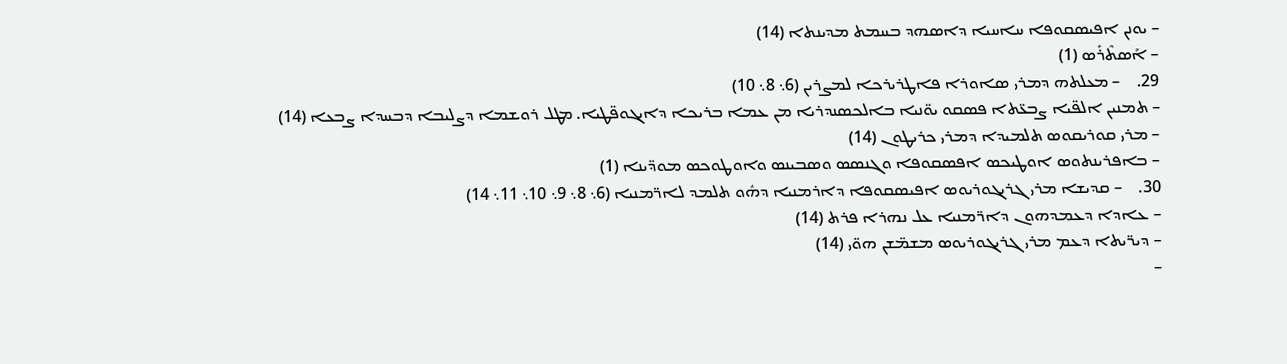– ܝܘܢܢ ܐܦܝܣܩܘܦܐ ܚܐܚܝܐ ܕܐܣܗܕ ܒܚܡܬ ܡܕܝܢܬܐ (14)
– ܐܰܣܬܶܪܺܣ (1)
29.    – ܡܥܠܬܗ ܕܡܪܝ ܣܐܘܪܐ ܦܐܛܪܝܪܟܐ ܠܡܨܪܝܢ (6܆ 8܆ 10)
– ܬܡܢܝܢ ܐܠܦ̈ܝܐ ܨܒܥ̈ܬܐ ܦܣܩܘ ܝܘ̈ܢܝܐ ܒܐܠܟܣܢܕܪܝܐ ܡܢ ܥܡܐ ܒܪܝܟܐ ܕܐܝܓܘܦ̈ܛܝܐ. ܡܛܠ ܪܘܫܡܐ ܕܨܠܝܒܐ ܕܒܚܕܐ ܨܒܥܐ (14)
– ܡܪܝ ܩܘܪܝܩܘܣ ܬܠܡܝܕܐ ܕܡܪܝ ܟܪܝܛܘܢ (14)
– ܒܐܦܪܝܢܬܘܣ ܐܘܛܝܟܣ ܐܦܣܩܘܦܐ ܘܓܢܣܣ ܘܣܒܝܢܣ ܘܐܘܛܘܟܣ ܡܘܕ̈ܝܢܐ (1)
30.    – ܩܕܝܫܐ ܡܪܝ ܓܪܝܓܘܪܝܘܣ ܐܦܝܣܩܘܦܐ ܕܐܪܡܢܝܐ ܕܗܽܘ ܬܠܡܕ ܠܐܪ̈ܡܢܝܐ (6܆ 8܆ 9܆ 10܆ 11܆ 14)
– ܥܐܕܐ ܕܥܡܕܗܘܢ ܕܐܪ̈ܡܢܝܐ ܥܠ ܢܗܪܐ ܦܪܬ (14)
– ܕܝܪ̈ܝܬܐ ܕܥܡ ܡܪܝ ܓܪܝܓܘܪܝܘܣ ܡܫܡ̈ܫܢ ܗܘ̈ܝ (14)
–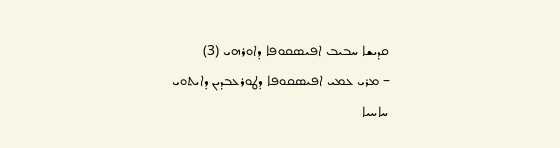ܩܕܝܫܐ ܚܒܝܒ ܐܦܝܣܩܘܦܐ ܕܐܘܪܗܝ (3)
– ܡܪܝ ܥܡܝ ܐܦܝܣܩܘܦܐ ܕܛܘܪܥܒܕܝܢ ܕܐܝܬܘܝ ܚܐܚܝܐ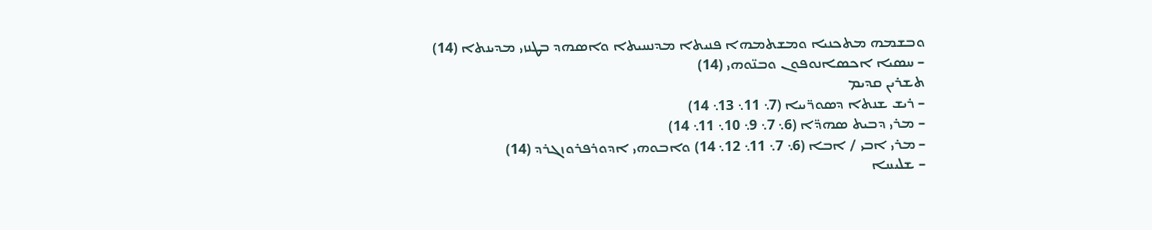ܘܒܫܡܗ ܡܬܟܢܝܐ ܘܡܫܬܡܗܐ ܦܢܝܬܐ ܡܕܢܚܝܬܐ ܘܐܣܗܕ ܒܛܢܙܝ ܡܕܝܢܬܐ (14)
– ܚܣܝܐ ܐܟܣܐܢܘܦܘܢ ܘܒܢ̈ܘܗܝ (14)
ܬܫܪܝܢ ܩܕܝܡ
– ܪܝܫ ܫܢܬܐ ܕܣܘܪ̈ܝܝܐ (7܆ 11܆ 13܆ 14)
– ܡܪܝ ܕܒܝܬ ܣܗܕ̈ܐ (6܆ 7܆ 9܆ 10܆ 11܆ 14)
– ܡܪܝ ܐܒܝ / ܐܒܐ (6܆ 7܆ 11܆ 12܆ 14) ܘܐܒܘܗܝ ܐܕܘܪܦܪܘܙܓܪܕ (14)
– ܫܠܝܚܐ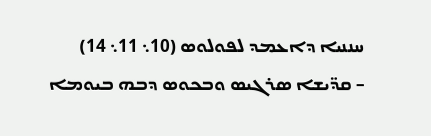ܚܢܢܝܐ ܕܐܥܡܕ ܠܦܘܠܘܣ (10܆ 11܆ 14)
– ܩܕ̈ܝܫܐ ܣܪܓܝܣ ܘܒܟܘܣ ܕܒܗ ܒܝܘܡܐ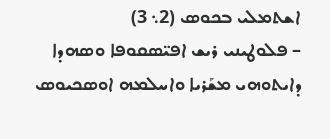ܐܫܬܡܠܝ ܒܟܘܣ (2܆ 3)
– ܦܠܘܛܝܢܝ ܪܝܫ ܐܦܝ̈ܣܩܘܦܐ ܘܣܗܕܐ ܕܐܝܬܘܗܝ ܡܫܰܪܝܐ ܘܐܚܠܡܗ ܐܘܣܟܝܘܣ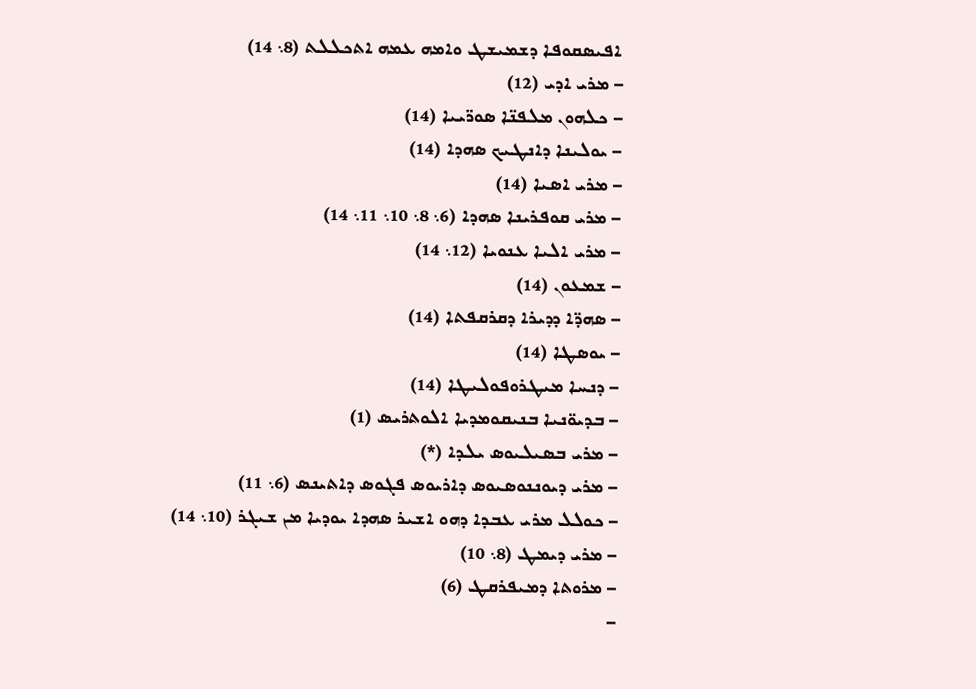ܐܦܝܣܩܘܦܐ ܕܫܡܝܫܛ ܘܐܡܗ ܥܡܗ ܐܬܟܠܠܬ (8܆ 14)
– ܡܪܝ ܐܕܝ (12)
– ܟܠܗܘܢ ܡܠܦܢ̈ܐ ܣܘܪ̈ܝܝܐ (14)
– ܝܘܠܝܢܐ ܕܐܢܛܝܟ ܣܗܕܐ (14)
– ܡܪܝ ܐܣܝܐ (14)
– ܡܪܝ ܩܘܦܪܝܢܐ ܣܗܕܐ (6܆ 8܆ 10܆ 11܆ 14)
– ܡܪܝ ܐܠܝܐ ܥܢܘܝܐ (12܆ 14)
– ܫܡܥܘܢ (14)
– ܣܗܕ̈ܐ ܕܕܝܪܐ ܕܩܪܩܦܬܐ (14)
– ܝܘܣܛܐ (14)
– ܕܢܚܐ ܡܝܛܪܘܦܘܠܝܛܐ (14)
– ܒܕܝܘ̈ܢܝܐ ܒܢܝܩܘܡܕܝܐ ܐܠܘܬܪܝܣ (1)
– ܡܪܝ ܒܣܝܠܝܘܣ ܝܠܕܐ (*)
– ܡܪܝ ܕܝܘܢܢܘܣܝܘܣ ܕܐܪܝܘܣ ܦܓܘܣ ܕܐܬܝܢܣ (6܆ 11)
– ܟܘܠܠ ܡܪܝ ܥܒܕܐ ܕܗܘ ܐܫܝܪ ܣܗܕܐ ܝܘܕܝܐ ܡܢ ܫܝܓܪ (10܆ 14)
– ܡܪܝ ܕܝܡܛ (8܆ 10)
– ܡܪܘܬܐ ܕܡܝܦܪܩܛ (6)
–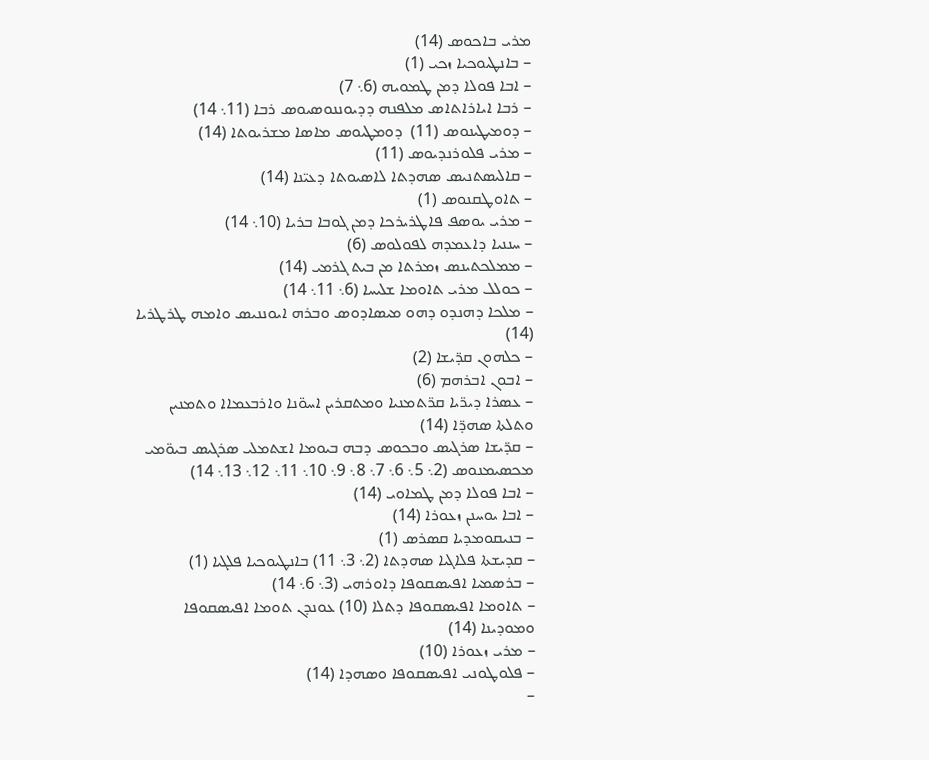ܡܪܝ ܒܐܟܘܣ (14)
– ܒܐܢܛܝܘܟܝܐ ܙܟܝ (1)
– ܐܒܐ ܦܘܠܐ ܕܡܢ ܛܡܘܝܗ (6܆ 7)
– ܪܒܐ ܐܝܐܪܐܬܐܣ ܡܠܦܢܗ ܕܕܝܘܢܢܘܣܝܘܣ ܪܒܐ (11܆ 14)
– ܕܘܡܝܛܝܢܘܣ (11)  ܕܘܡܛܝܘܣ ܡܐܣܐ ܡܫܪܝܘܬܐ (14)
– ܡܪܝ ܦܠܘܪܢܕܝܘܣ (11)
– ܩܐܠܝܣܬܢܝܣ ܣܗܕܬܐ ܠܐܣܝܘܬܐ ܕܥܝ̈ܢܐ (14)
– ܬܐܘܛܩܢܘܣ (1)
– ܡܪܝ ܝܘܣܦ ܦܐܛܪܝܪܟܐ ܕܡܢ ܓܘܒܐ ܒܪܝܐ (10܆ 14)
– ܚܢܢܝܐ ܕܐܥܡܕܗ ܠܦܘܠܘܣ (6)
– ܡܡܠܟܬܝܢܣ ܙܡܪܬܐ ܡܢ ܒܝܬ ܓܪܡܝ (14)
– ܟܘܠܠ ܡܪܝ ܬܐܘܡܐ ܫܠܝܚܐ (6܆ 11܆ 14)
– ܡܠܟܐ ܕܗܢܕܘ ܕܗܘ ܡܝܣܐܕܘܣ ܘܒܪܗ ܐܝܘܢܢܝܣ ܘܐܡܗ ܛܪܛܪܝܐ (14)
– ܟܠܗܘܢ ܩܕ̈ܝܫܐ (2)
– ܐܒܘܢ ܐܒܪܗܡ (6)
– ܥܣܪܐ ܕܝܪ̈ܝܐ ܩܪ̈ܬܡܢܝܐ ܘܡܬܩܪܝܢ ܐܚܘ̈ܢܐ ܘܐܪܒܥܡܐܐ ܘܬܡܢܝܢ ܘܬܠܬܐ ܣܗܕ̈ܐ (14)
– ܩܕ̈ܝܫܐ ܣܪܓܝܣ ܘܒܟܘܣ ܕܒܗ ܒܝܘܡܐ ܐܫܬܡܠܝ ܣܪܓܝܣ ܒܝܘ̈ܡܝ ܡܟܣܝܡܢܘܣ (2܆ 5܆ 6܆ 7܆ 8܆ 9܆ 10܆ 11܆ 12܆ 13܆ 14)
– ܐܒܐ ܦܘܠܐ ܕܡܢ ܛܡܐܘܝ (14)
– ܐܒܐ ܝܘܚܢܢ ܙܥܘܪܐ (14)
– ܒܢܝܩܘܡܕܝܐ ܩܣܪܣ (1)
– ܩܕܝܫܬܐ ܦܠܐܓܝܐ ܣܗܕܬܐ (2܆ 3܆ 11) ܒܐܢܛܝܘܟܝܐ ܦܠܓܝܐ (1)
– ܒܪܣܡܝܐ ܐܦܝܣܩܘܦܐ ܕܐܘܪܗܝ (3܆ 6܆ 14)
– ܬܐܘܡܐ ܐܦܝܣܩܘܦܐ ܕܬܠܐ (10) ܥܘܢܕܢ ܬܘܡܐ ܐܦܝܣܩܘܦܐ ܘܡܘܕܝܢܐ (14)
– ܡܪܝ ܙܥܘܪܐ (10)
– ܦܠܘܛܘܢܝ ܐܦܝܣܩܘܦܐ ܘܣܗܕܐ (14)
–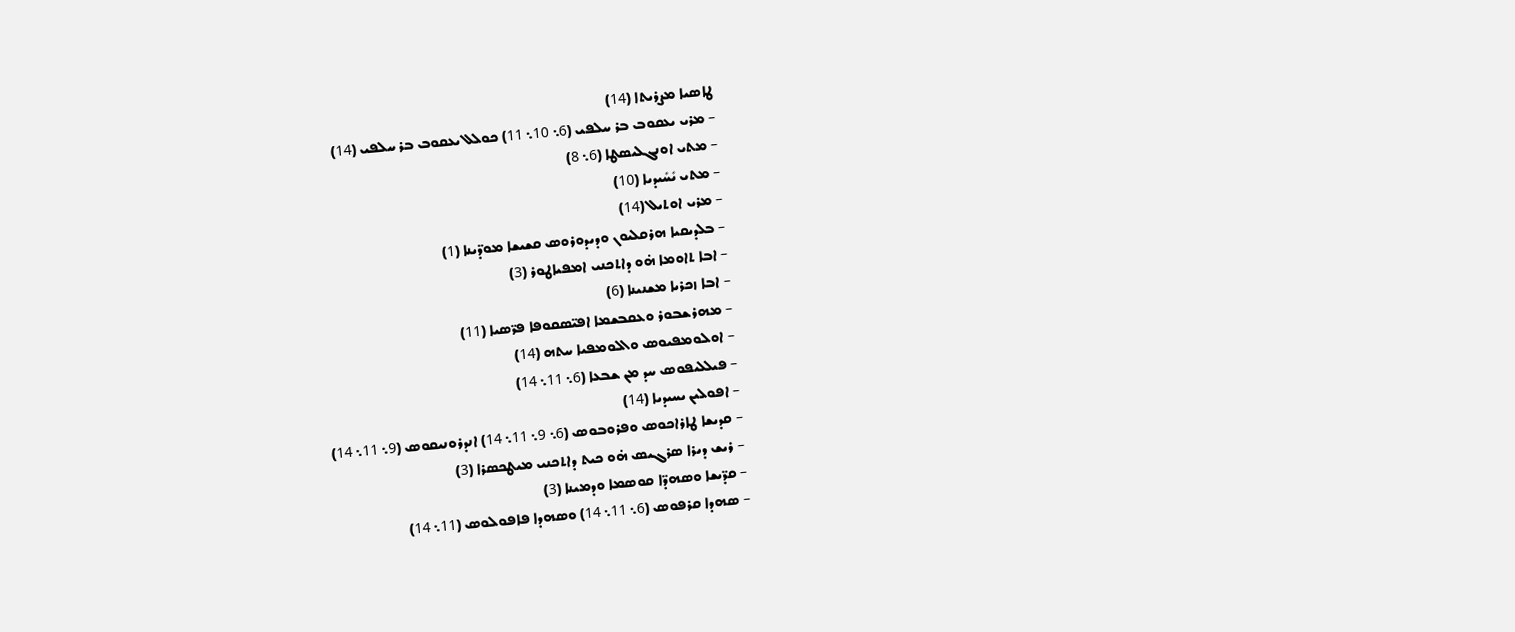ܛܐܣܝܐ ܡܨܪܝܬܐ (14)
– ܡܪܝ ܝܥܩܘܒ ܒܪ ܚܠܦܝ (6܆ 10܆ 11) ܟܘܠܠ ܝܥܩܘܒ ܒܪ ܚܠܦܝ (14)
– ܡܬܝ ܐܘܢܓܠܝܣܛܐ (6܆ 8)
– ܡܬܝ ܝܺܚܺܝܕܝܐ (10)
– ܡܪܝ ܐܘܬܝܠ (14)
– ܒܠܕܝܩܝܐ ܗܪܩܠܝܘܢ ܘܕܝܕܘܪܘܣ ܩܫܝܫܐ ܡܘܕ̈ܝܢܐ (1)
– ܐܒܐ ܬܐܘܡܐ ܗ̇ܘ ܕܐܬܟܢܝ ܐܡܦܝܐܛܘܪ (3)
– ܐܒܐ ܙܟܪܝܐ ܡܫܢܝܢܐ (6)
– ܡܗܪܫܒܘܪ ܘܥܩܒܫܡܐ ܐܦܝ̈ܣܩܘܦܐ ܦܪ̈ܣܝܐ (11)
– ܐܘܠܘܡܦܝܘܣ ܘܐܠܘܡܦܝܐ ܚܬܗ (14)
– ܦܝܠܠܝܦܘܣ ܚܕ ܡܢ ܫܒܥܐ (6܆ 11܆ 14)
– ܐܦܘܠܝܢ ܝܚܝܕܝܐ (14)
– ܩܕܝܫܐ ܛܐܪܐܟܘܣ ܘܦܪܘܒܘܣ (6܆ 9܆ 11܆ 14) ܐܢܕܪܘܢܝܩܘܣ (9܆ 11܆ 14)
– ܪܝܫ ܕܝܪܐ ܣܪܓܝܣ ܗ̇ܘ ܟܝܬ ܕܐܬܟܢܝ ܡܝܛܟܣܪܐ (3)
– ܩܕ̈ܝܫܐ ܘܣܗܕ̈ܐ ܩܘܣܡܐ ܘܕܡܝܢܐ (3)
– ܣܗܕܐ ܩܪܦܘܣ (6܆ 11܆ 14) ܘܣܗܕܐ ܦܐܦܘܠܘܣ (11܆ 14)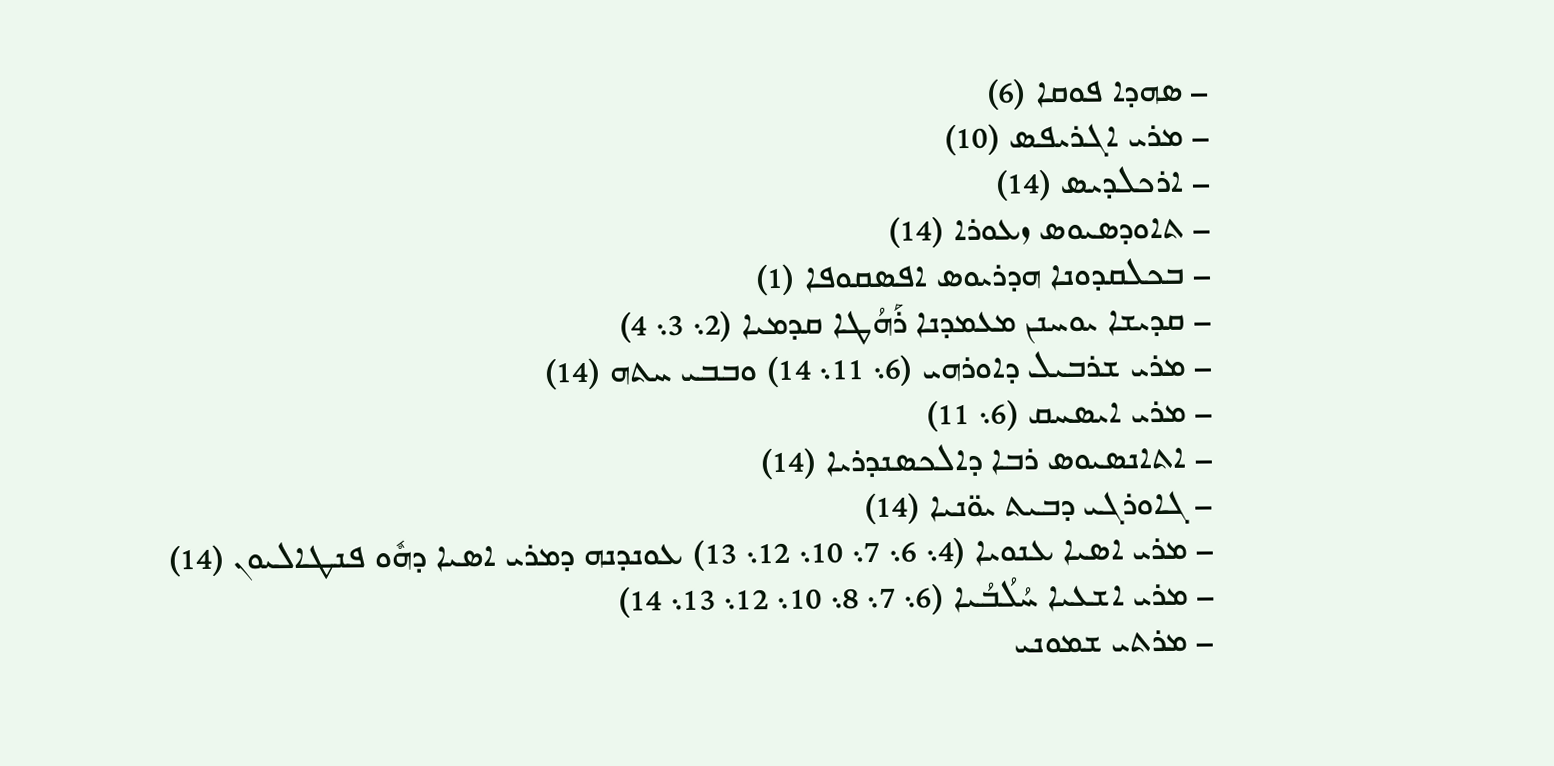– ܣܗܕܐ ܦܘܩܐ (6)
– ܡܪܝ ܐܓܪܝܦܣ (10)
– ܐܪܟܠܕܝܣ (14)
– ܬܐܘܕܣܝܘܣ ܙܥܘܪܐ (14)
– ܒܟܠܩܕܘܢܐ ܗܕܪܝܘܣ ܐܦܣܩܘܦܐ (1)
– ܩܕܝܫܐ ܝܘܚܢܢ ܡܥܡܕܢܐ ܪܰܗܳܛܐ ܩܕܡܝܐ (2܆ 3܆ 4)
– ܡܪܝ ܫܪܒܝܠ ܕܐܘܪܗܝ (6܆ 11܆ 14) ܘܒܒܝ ܚܬܗ (14)
– ܡܪܝ ܐܝܣܚܩ (6܆ 11)
– ܐܬܐܢܣܝܘܣ ܪܒܐ ܕܐܠܟܣܢܕܪܝܐ (14)
– ܓܐܘܪܓܝ ܕܒܝܬ ܝܘ̈ܢܝܐ (14)
– ܡܪܝ ܐܣܝܐ ܥܢܘܝܐ (4܆ 6܆ 7܆ 10܆ 12܆ 13) ܥܘܢܕܢܗ ܕܡܪܝ ܐܣܝܐ ܕܗܽܘ ܦܢܛܐܠܝܘܢ (14)
– ܡܪܝ ܐܫܥܝܐ ܚܳܠܳܒܳܝܐ (6܆ 7܆ 8܆ 10܆ 12܆ 13܆ 14)
– ܡܪܬܝ ܫܡܘܢܝ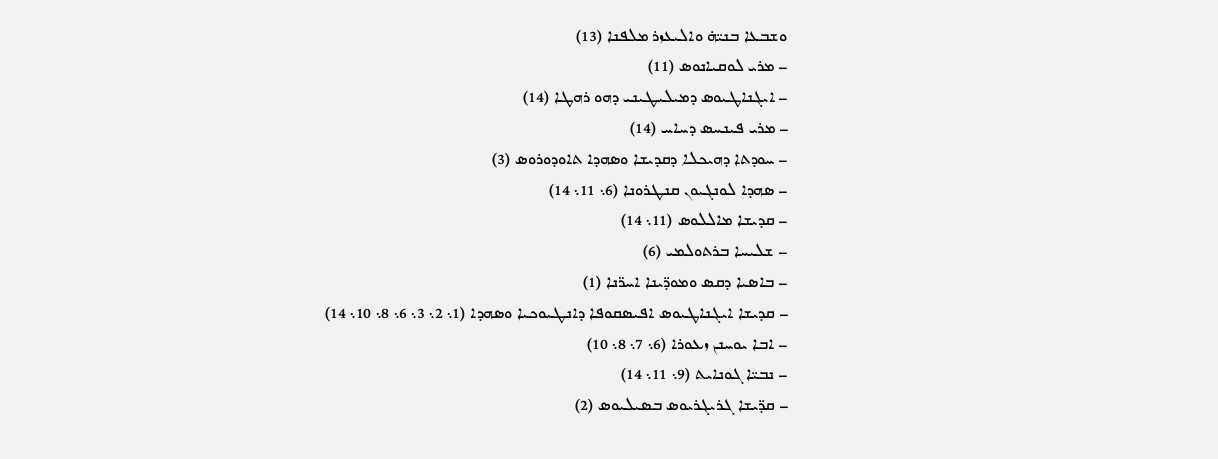ܘܫܒܥܐ ܒܢܝ̈ܗ̇ ܘܐܠܝܥܙܪ ܡܠܦܢܐ (13)
– ܡܪܝ ܠܘܩܝܐܢܘܣ (11)
– ܐܝܓܢܐܛܝܘܣ ܕܡܝܠܝܛܝܢܝ ܕܗܘ ܪܗܛܐ (14)
– ܡܪܝ ܦܝܢܚܣ ܕܚܐܚ (14)
– ܚܘܕܬܐ ܕܗܝܟܠܐ ܕܩܕܝܫܐ ܘܣܗܕܐ ܬܐܘܕܘܪܘܣ (3)
– ܣܗܕܐ ܠܘܢܓܝܘܢ ܩܢܛܪܘܢܐ (6܆ 11܆ 14)
– ܩܕܝܫܐ ܡܐܠܠܘܣ (11܆ 14)
– ܫܠܝܚܐ ܒܪܬܘܠܡܝ (6)
– ܒܐܣܝܐ ܕܩܣ ܘܡܘܕ̈ܝܢܐ ܐܚܪ̈ܢܐ (1)
– ܩܕܝܫܐ ܐܝܓܢܐܛܝܘܣ ܐܦܝܣܩܘܦܐ ܕܐܢܛܝܘܟܝܐ ܘܣܗܕܐ (1܆ 2܆ 3܆ 6܆ 8܆ 10܆ 14)
– ܐܒܐ ܝܘܚܢܢ ܙܥܘܪܐ (6܆ 7܆ 8܆ 10)
– ܢܒܝ̈ܐ ܓܘܢܐܝܬ (9܆ 11܆ 14)
– ܩܕ̈ܝܫܐ ܓܪܝܓܪܝܘܣ ܒܣܝܠܝܘܣ (2)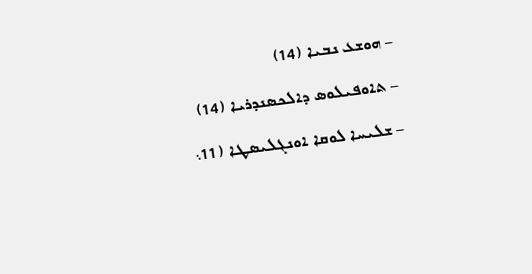– ܗܘܫܥ ܢܒܝܐ (14)
– ܬܐܘܦܝܠܘܣ ܕܐܠܟܣܢܕܪܝܐ (14)
– ܫܠܝܚܐ ܠܘܩܐ ܐܘܢܓܠܝܣܛܐ (11܆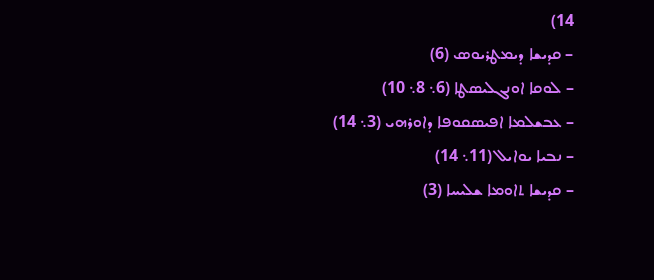14)
– ܩܕܝܫܐ ܕܝܡܛܪܝܘܣ (6)
– ܠܘܩܐ ܐܘܢܓܠܝܣܛܐ (6܆ 8܆ 10)
– ܥܒܫܠܡܐ ܐܦܝܣܩܘܦܐ ܕܐܘܪܗܝ (3܆ 14)
– ܢܒܝܐ ܝܘܐܝܠ (11܆ 14)
– ܩܕܝܫܐ ܬܐܘܡܐ ܫܠܝܚܐ (3)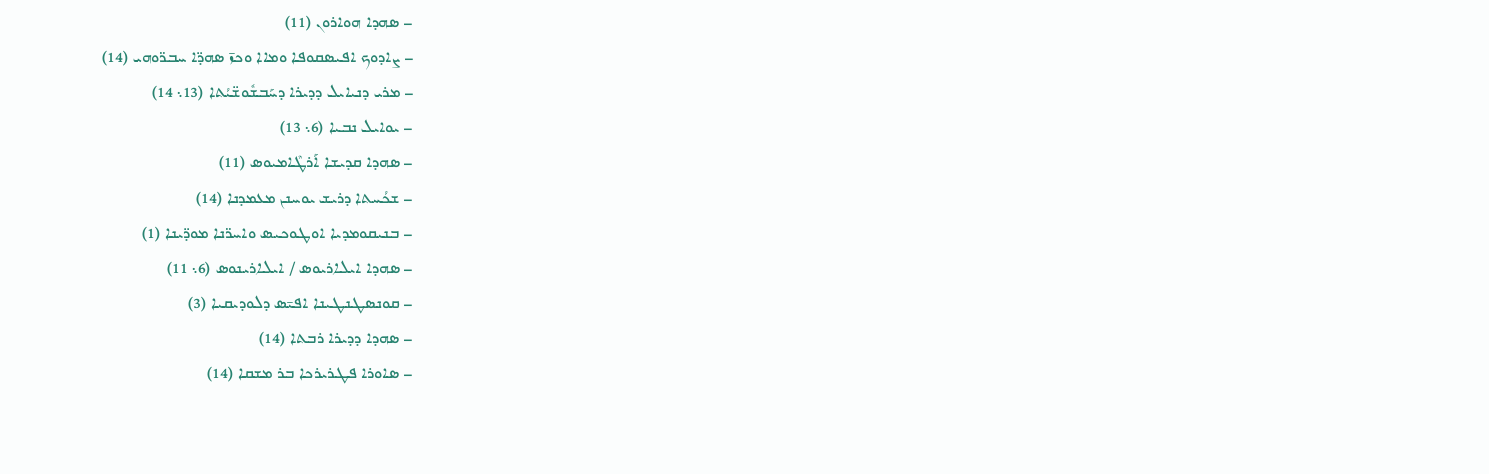– ܣܗܕܐ ܗܘܐܪܘܢ (11)
– ܨܐܕܘܟ ܐܦܝܣܩܘܦܐ ܘܡܐܐ ܘܟܙ̄ ܣܗܕ̈ܐ ܚܒܪ̈ܘܗܝ (14)
– ܡܪܝ ܕܢܝܐܝܠ ܕܕܝܪܐ ܕܚܰܒܫܽܘܫ̈ܝܳܬܐ (13܆ 14)
– ܝܘܐܝܠ ܢܒܝܐ (6܆ 13)
– ܣܗܕܐ ܩܕܝܫܐ ܐܰܪܛܶܐܡܝܘܣ (11)
– ܫܟܳܚܬܐ ܕܪܝܫ ܝܘܚܢܢ ܡܥܡܕܢܐ (14)
– ܒܢܝܩܘܡܕܝܐ ܐܘܛܘܟܝܣ ܘܐܚܪ̈ܢܐ ܡܘܕ̈ܝܢܐ (1)
– ܣܗܕܐ ܐܝܠܐܪܝܘܣ / ܐܝܠܐܪܝܢܘܣ (6܆ 11)
– ܩܘܢܣܛܢܛܝܢܐ ܐܦܝ̄ܣ ܕܠܘܕܝܩܝܐ (3)
– ܣܗܕܐ ܕܕܝܪܐ ܪܒܬܐ (14)
– ܣܐܘܪܐ ܦܛܪܝܪܟܐ ܒܪ ܡܫܩܐ (14)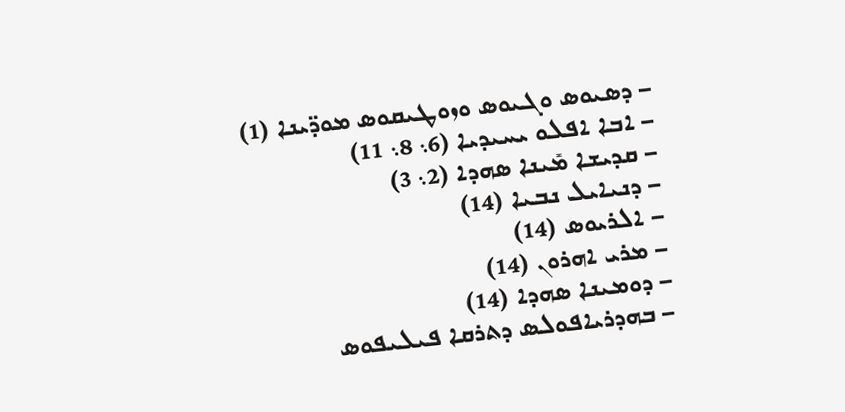– ܕܣܝܘܣ ܘܓܝܘܣ ܘܙܘܛܝܩܘܣ ܡܘܕ̈ܝܢܐ (1)
– ܐܒܐ ܐܦܠܘ ܝܚܝܕܝܐ (6܆ 8܆ 11)
– ܩܕܝܫܐ ܡܺܝܢܐ ܣܗܕܐ (2܆ 3)
– ܕܢܝܐܝܠ ܢܒܝܐ (14)
– ܐܠܪܝܘܣ (14)
– ܡܪܝ ܐܗܪܘܢ (14)
– ܕܘܡܝܢܐ ܣܗܕܐ (14)
– ܒܗܕܪܝܐܦܘܠܣ ܕܬܪܩܐ ܦܝܠܝܦܘܣ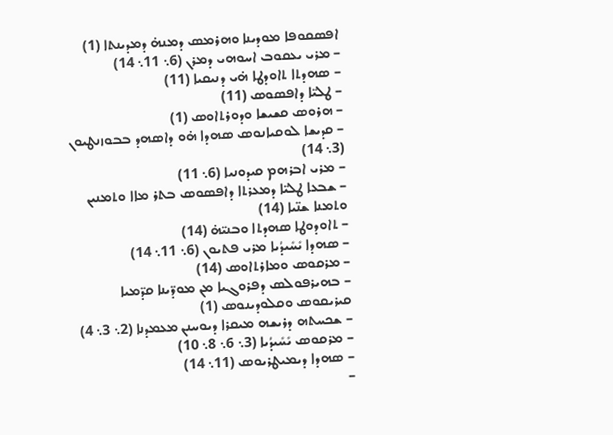ܐܦܣܩܘܦܐ ܡܘܕܝܢܐ ܘܗܪܡܣ ܕܡܢܗ̇ ܕܡܕܝܢܬܐ (1)
– ܡܪܝ ܝܥܩܘܒ ܐܚܘܗܝ ܕܡܪܢ (6܆ 11܆ 14)
– ܣܗܕܬܐ ܬܐܘܕܛܐ ܗ̇ܝ ܕܢܝܩܝܐ (11)
– ܛܠܝ̈ܐ ܕܐܦܣܘܣ (11)
– ܗܪܘܣ ܩܫܝܫܐ ܘܕܘܪܬܐܘܣ (1)
– ܩܕܝܫܐ ܠܘܩܝܐܢܘܣ ܣܗܕܐ ܗ̇ܘ ܕܐܣܗܕ ܒܒܘܙܢܛܝܘܢ (3܆ 14)
– ܡܪܝ ܐܒܪܗܡ ܩܝܕܘܢܝܐ (6܆ 11)
– ܫܒܥܐ ܛܠܝ̈ܐ ܕܡܥܪܬܐ ܕܐܦܣܘܣ ܒܬܪ ܡܐܐ ܘܬܡܢܝܢ ܘܬܡܢܐ ܫܢ̈ܝܐ (14)
– ܬܐܘܕܘܛܐ ܣܗܕܬܐ ܘܒܢܝ̈ܗ̇ (14)
– ܣܗܕܐ ܝܺܚܺܝܕܳܝܐ ܡܪܝ ܦܬܝܘܢ (6܆ 11܆ 14)
– ܡܪܩܘܣ ܘܡܐܪܬܐܘܣ (14)
– ܒܗܝܪܦܘܠܣ ܕܦܪܘܓܝܐ ܡܢ ܡܘܕ̈ܝܢܐ ܩܕ̈ܡܝܐ ܩܝܪܝܩܘܣ ܘܩܠܘܕܝܢܘܣ (1)
– ܫܟܚܬܗ ܕܪܝܫܗ ܡܝܩܪܐ ܕܝܘܚܢܢ ܡܥܡܕܢܐ (2܆ 3܆ 4)
– ܡܪܩܘܣ ܝܺܚܺܝܕܳܝܐ (3܆ 6܆ 8܆ 10)
– ܣܗܕܐ ܕܝܡܝܛܪܝܘܣ (11܆ 14)
–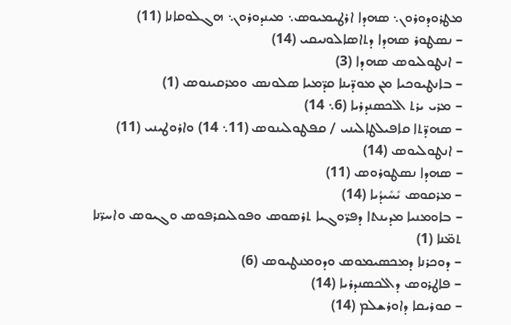ܡܛܪܘܕܘܪܘܢ܆ ܣܗܕܐ ܐܪܛܝܡܝܘܣ܆ ܡܝܢܕܘܪܘܢ܆ ܗܓܠܘܩܐܢܐ (11)
– ܢܣܛܘܪ ܣܗܕܐ ܕܬܐܣܐܠܘܢܝܩܝ (14)
– ܐܢܛܘܠܝܘܣ ܣܗܕܐ (3)
– ܒܐܢܛܝܘܟܝܐ ܡܢ ܡܘܕ̈ܝܢܐ ܩܕ̈ܡܝܐ ܣܠܘܢܣ ܘܡܪܩܝܢܘܣ (1)
– ܡܪܝ ܝܪܬ ܐܠܟܣܢܕܪܝܐ (6܆ 14)
– ܣܗܕ̈ܬܐ ܩܐܦܝܠܛܐܠܝܢܝ / ܩܦܛܘܠܝܢܘܣ (11܆ 14) ܘܐܪܘܛܝܢܝ (11)
– ܐܢܛܘܠܝܘܣ (14)
– ܣܗܕܐ ܢܣܛܘܪܘܣ (11)
– ܡܪܩܘܣ ܝܺܚܺܝܕܳܝܐ (14)
– ܒܐܘܡܢܝܐ ܡܕܝܢܬܐ ܕܦܪ̈ܘܓܝܐ ܬܪܣܘܣ ܘܦܘܠܝܩܪܦܘܣ ܘܓܝܘܣ ܘܐܚܪ̈ܢܐ ܬܡ̈ܢܐ (1)
– ܕܘܟܪܢܐ ܕܡܟܣܝܡܘܣ ܘܕܘܡܢܛܝܘܣ (6)
– ܦܐܛܪܘܣ ܕܐܠܟܣܢܕܪܝܐ (14)
– ܩܘܪܝܩܐ ܕܐܘܪܫܠܡ (14)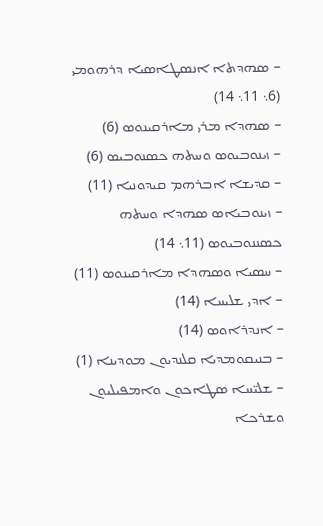– ܣܗܕܬܐ ܐܢܣܛܐܣܝܐ ܕܪܗܘܡܝ (6܆ 11܆ 14)
– ܣܗܕܐ ܡܪܝ ܡܐܪܩܝܢܘܣ (6)
– ܙܝܢܘܒܝܘܣ ܘܚܬܗ ܟܣܢܘܒܝܣ (6)
– ܩܕܝܫܐ ܐܒܪܗܡ ܩܝܕܘܢܝܐ (11)
– ܙܝܢܘܒܝܐܣ ܣܗܕܐ ܘܚܬܗ ܟܣܢܢܘܒܝܘܣ (11܆ 14)
– ܚܣܝܐ ܘܣܗܕܐ ܡܐܪܩܝܢܘܣ (11)
– ܐܕܝ ܫܠܝܚܐ (14)
– ܐܢܕܪܐܘܣ (14)
– ܒܢܝܩܘܡܕܝܐ ܩܠܢܕܝܘܢ ܡܘܕܝܢܐ (1)
– ܫܠܝ̈ܚܐ ܣܛܐܟܘܢ ܘܐܡܦܝܠܝܘܢ ܘܫܪܟܐ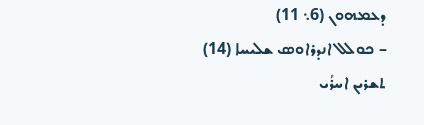ܕܥܡܗܘܢ (6܆ 11)
– ܟܘܠܠ ܐܢܕܪܐܘܣ ܫܠܝܚܐ (14)
ܬܫܪܝܢ ܐܚܪܳܝ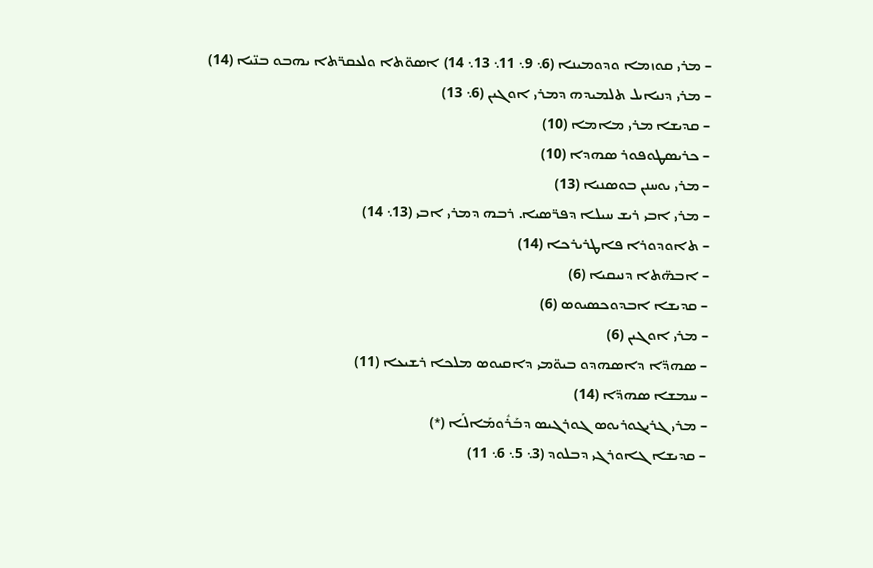– ܡܪܝ ܩܘܙܡܐ ܘܕܘܡܝܢܐ (6܆ 9܆ 11܆ 13܆ 14) ܐܣܘ̈ܬܐ ܘܠܥܩܪ̈ܬܐ ܝܗܒܘ ܒܢ̈ܝܐ (14)
– ܡܪܝ ܕܢܝܐܝܠ ܬܠܡܝܕܗ ܕܡܪܝ ܐܘܓܝܢ (6܆ 13)
– ܩܕܝܫܐ ܡܪܝ ܡܐܡܐ (10)
– ܟܪܝܣܛܘܦܘܪ ܣܗܕܐ (10)
– ܡܪܝ ܝܘܚܢܢ ܒܘܣܢܝܐ (13)
– ܡܪܝ ܐܒܝ ܪܝܫ ܚܝܠܐ ܕܦܪ̈ܣܝܐ. ܪܒܗ ܕܡܪܝ ܐܒܝ (13܆ 14)
– ܬܐܘܕܘܪܐ ܦܐܛܪܝܪܟܐ (14)
– ܐܒܗ̈ܬܐ ܕܢܝܩܝܐ (6)
– ܩܕܝܫܐ ܐܒܕܘܟܣܝܘܣ (6)
– ܡܪܝ ܐܘܓܝܢ (6)
– ܣܗܕ̈ܐ ܕܐܣܗܕܘ ܒܝܘ̈ܡܝ ܕܐܩܝܘܣ ܡܠܟܐ ܪܫܝܥܐ (11)
– ܚܡܫܐ ܣܗܕ̈ܐ (14)
– ܡܪܝ ܓܪܝܓܘܪܝܘܣ ܓܘܪܓܝܣ ܕܒܰܪܽܘܡܰܐܠܰܐ (*)
– ܩܕܝܫܐ ܓܐܘܪܓܝ ܕܒܠܘܕ (3܆ 5܆ 6܆ 11)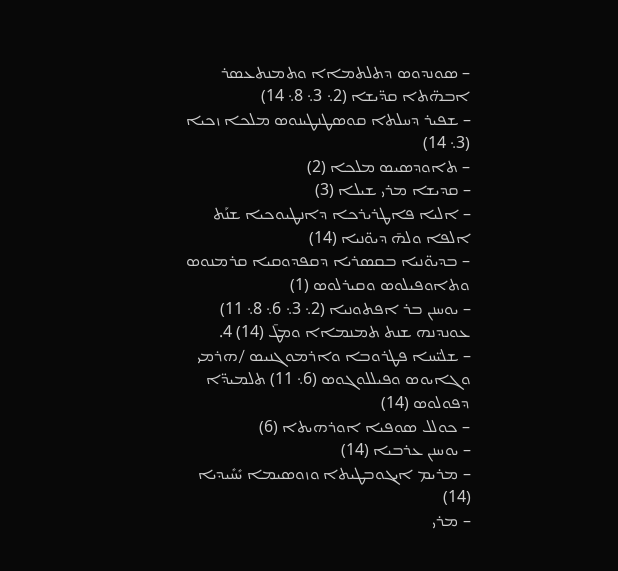– ܣܘܢܕܘܣ ܕܬܠܬܡܐܐ ܘܬܡܢܬܥܣܪ ܐܒܗ̈ܬܐ ܩܕ̈ܝܫܐ (2܆ 3܆ 8܆ 14)
– ܫܦܝܪ ܕܚܠܬܐ ܩܘܣܛܢܛܝܢܘܣ ܡܠܟܐ ܙܟܝܐ (3܆ 14)
– ܬܐܘܕܣܝܣ ܡܠܟܐ (2)
– ܩܕܝܫܐ ܡܪܝ ܫܝܠܐ (3)
– ܐܠܝܐ ܦܐܛܪܝܪܟܐ ܕܐܢܛܝܘܟܝܐ ܫܢܰܬ ܐܠܦܐ ܘܠܗ̄ ܕܝܘ̈ܢܝܐ (14)
– ܒܕܝܘ̈ܢܝܐ ܒܩܣܪܝܐ ܕܩܦܕܘܩܝܐ ܩܪܡܢܘܣ ܘܬܐܘܦܝܠܘܣ ܘܩܝܪܠܘܣ (1)
– ܝܘܚܢܢ ܒܪ ܐܦܬܘܢܝܐ (2܆ 3܆ 6܆ 8܆ 11) ܥܘܢܕܢܗ ܫܢܬ ܬܡܢܡܐܐ ܘܡܛ̄ (14) 4.
– ܫܠܝ̈ܚܐ ܦܛܪܘܒܐ ܘܐܪܡܘܓܢܝܣ /ܗܪܡܝ ܘܓܐܝܘܣ ܘܦܝܠܠܘܓܘܣ (6܆ 11) ܬܠܡܝܕ̈ܐ ܕܦܘܠܘܣ (14)
– ܟܘܠܠ ܣܘܦܝܐ ܐܘܪܗܝܬܐ (6)
– ܝܘܚܢܢ ܥܪܒܝܐ (14)
– ܡܪܝܡ ܐܝܓܘܒܛܝܬܐ ܘܙܘܣܝܡܐ ܝܺܚܺܝܕܝܐ (14)
– ܡܪܝ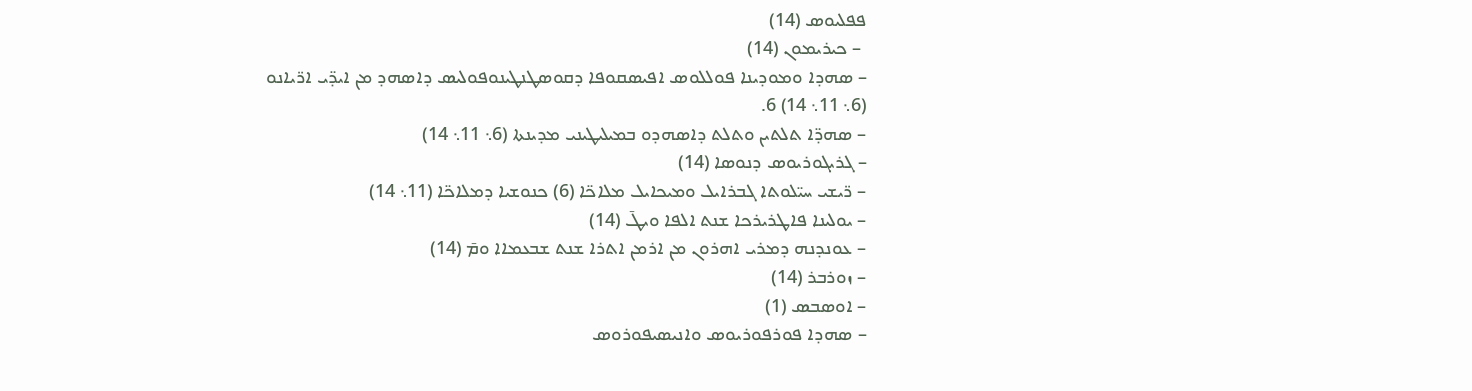ܦܦܠܝܘܣ (14)
 – ܟܝܪܝܡܘܢ (14)
– ܣܗܕܐ ܘܡܘܕܝܢܐ ܦܘܠܠܘܣ ܐܦܝܣܩܘܦܐ ܕܩܘܣܛܢܛܝܢܘܦܘܠܝܣ ܕܐܣܗܕ ܡܢ ܐܝܕ̈ܝ ܐܪ̈ܝܐܢܘ (6܆ 11܆ 14) 6.
– ܣܗܕ̈ܐ ܬܠܬܝܢ ܘܬܠܬ ܕܐܣܗܕܘ ܒܡܝܠܝܛܝܢܝ ܡܕܝܢܬܐ (6܆ 11܆ 14)
– ܓܪܝܓܘܪܝܘܣ ܕܢܘܣܐ (14)
– ܪ̈ܝܫܝ ܚܝ̈ܠܘܬܐ ܓܒܪܐܝܠ ܘܡܝܟܐܝܠ ܡܠܐܟ̈ܐ (6) ܟܢܘܫܝܐ ܕܡܠܐܟ̈ܐ (11܆ 14)
– ܝܘܠܝܢܐ ܦܐܛܪܝܪܟܐ ܫܢܬ ܐܠܦܐ ܘܝܛ̄ (14)
– ܥܘܢܕܢܗ ܕܡܪܝ ܐܗܪܘܢ ܡܢ ܐܪܡܢ ܐܬܪܐ ܫܢܬ ܫܒܥܡܐܐ ܘܡ̄ (14)
– ܙܘܪܒܪ (14)
– ܐܘܣܒܣ (1)
– ܣܗܕܐ ܦܘܪܦܘܪܝܘܣ ܘܐܢܝܣܝܦܘܪܘܣ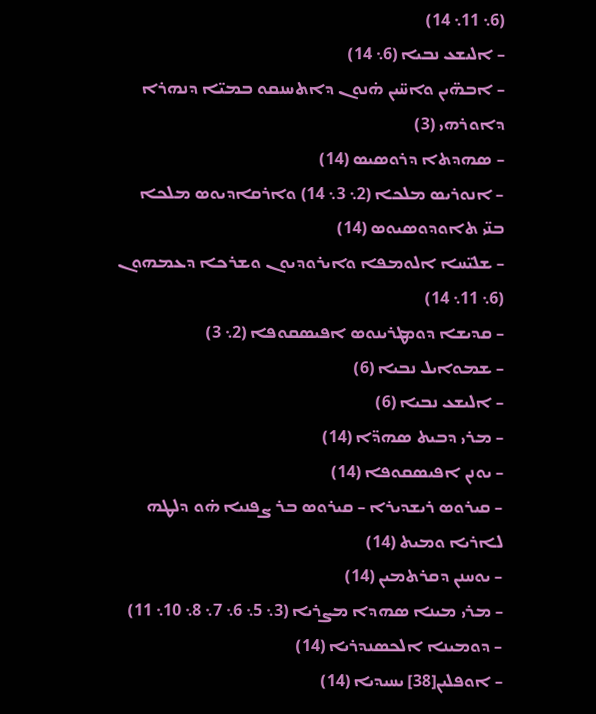(6܆ 11܆ 14)
– ܐܠܝܫܥ ܢܒܝܐ (6܆ 14)
– ܐܒܗ̈ܝܢ ܘܐܚ̈ܝܢ ܗ̇ܢܘܢ ܕܐܬܚܢܩܘ ܒܡܝ̈ܐ ܕܢܗܪܐ ܕܐܘܪܗܝ (3)
– ܣܗܕܬܐ ܕܪܘܣܝܣ (14)
– ܐܢܘܪܝܣ ܡܠܟܐ (2܆ 3܆ 14) ܘܐܪܩܐܕܝܘܣ ܡܠܟܐ ܒܢ̈ܝ ܬܐܘܕܘܣܝܘܣ (14)
– ܫܠܝ̈ܚܐ ܐܠܘܡܦܐ ܘܐܝܪܘܕܝܘܢ ܘܫܪܟܐ ܕܥܡܗܘܢ (6܆ 11܆ 14)
– ܩܕܝܫܐ ܕܘܡܛܪܝܢܘܣ ܐܦܝܣܩܘܦܐ (2܆ 3)
– ܫܡܘܐܝܠ ܢܒܝܐ (6)
– ܐܠܝܫܥ ܢܒܝܐ (6)
– ܡܪܝ ܕܒܝܬ ܣܗܕ̈ܐ (14)
– ܝܘܢܢ ܐܦܝܣܩܘܦܐ (14)
– ܩܝܪܘܣ ܪܝܫܕܝܪܐ – ܩܝܪܘܣ ܒܪ ܨܦܢܝܐ ܗ̇ܘ ܕܠܛܗ ܠܐܪܝܐ ܘܡܝܬ (14)
– ܝܘܚܢܢ ܕܩܪܬܡܝܢ (14)
– ܡܪܝ ܡܝܢܐ ܣܗܕܐ ܡܨܪܝܐ (3܆ 5܆ 6܆ 7܆ 8܆ 10܆ 11)
– ܕܘܡܝܢܐ ܐܠܟܣܢܕܪܝܐ (14)
– ܐܘܦܠܝܢ[38] ܝܚܝܕܝܐ (14)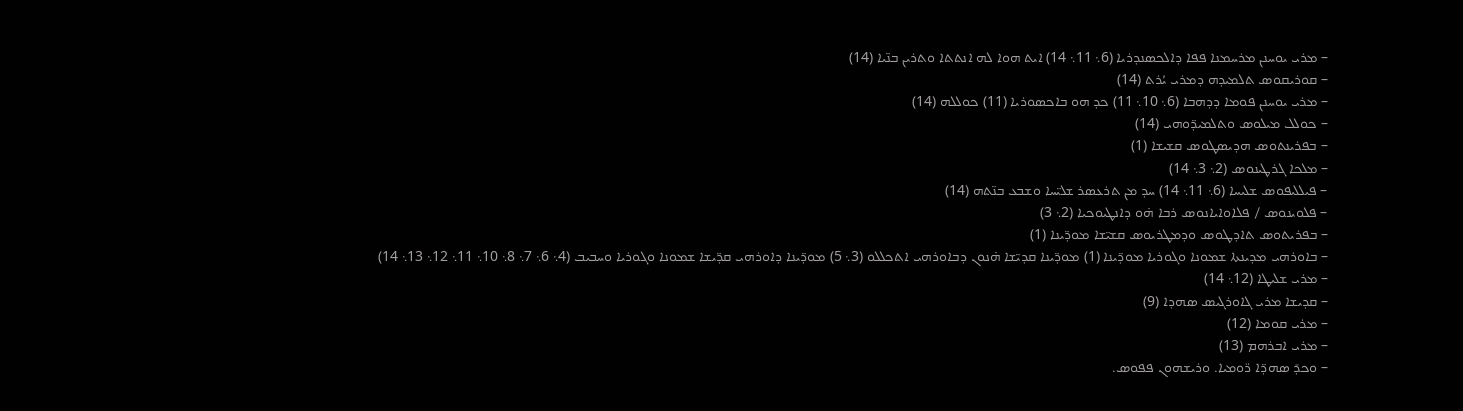– ܡܪܝ ܝܘܚܢܢ ܡܪܚܡܢܐ ܦܦܐ ܕܐܠܟܣܢܕܪܝܐ (6܆ 11܆ 14) ܐܝܬ ܗܘܐ ܠܗ ܐܢܬܬܐ ܘܬܪܝܢ ܒܢ̈ܝܐ (14)
– ܩܘܪܝܩܘܣ ܬܠܡܝܕܗ ܕܡܪܝ ܝܳܪܬ (14)
– ܡܪܝ ܝܘܚܢܢ ܦܘܡܐ ܕܕܗܒܐ (6܆ 10܆ 11) ܟܕ ܗܘ ܒܐܟܣܘܪܝܐ (11) ܟܘܠܠܗ (14)
– ܟܘܠܠ ܡܝܠܘܣ ܘܬܠܡܝܕ̈ܘܗܝ (14)
– ܒܦܪܝܢܬܘܣ ܗܕܝܣܛܘܣ ܩܫܝܫܐ (1)
– ܡܠܟܐ ܓܪܛܝܢܘܣ (2܆ 3܆ 14)
– ܦܝܠܠܝܦܘܣ ܫܠܝܚܐ (6܆ 11܆ 14) ܚܕ ܡܢ ܬܪܥܣܪ ܫܠܝ̈ܚܐ ܘܫܒܥ ܒܢ̈ܬܗ (14)
– ܦܠܘܝܢܘܣ / ܦܠܐܘܐܝܐܢܘܣ ܪܒܐ ܗ̇ܘ ܕܐܢܛܝܘܟܝܐ (2܆ 3)
– ܒܦܪܝܬܘܣ ܬܐܕܛܘܣ ܘܕܡܛܪܝܘܣ ܩܫܝ̈ܫܐ ܡܘܕ̈ܝܢܐ (1)
– ܒܐܘܪܗܝ ܡܕܝܢܬܐ ܫܡܘܢܐ ܘܓܘܪܝܐ ܡܘܕ̈ܝܢܐ (1) ܡܘܕ̈ܝܢܐ ܩܕܝ̈ܫܐ ܗ̇ܢܘܢ ܕܒܐܘܪܗܝ ܐܬܟܠܠܘ (3܆ 5) ܡܘܕ̈ܝܢܐ ܕܐܘܪܗܝ ܩܕ̈ܝܫܐ ܫܡܘܢܐ ܘܓܘܪܝܐ ܘܚܒܝܒ (4܆ 6܆ 7܆ 8܆ 10܆ 11܆ 12܆ 13܆ 14)
– ܡܪܝ ܫܠܝܛܐ (12܆ 14)
– ܩܕܝܫܐ ܡܪܝ ܓܐܘܪܓܝܣ ܣܗܕܐ (9)
– ܡܪܝ ܩܘܡܐ (12)
– ܡܪܝ ܐܒܪܗܡ (13)
– ܘܟܕ̄ ܣܗܕ̈ܐ ܪ̈ܘܡܝܐ. ܘܪܝܫܗܘܢ ܦܦܘܣ.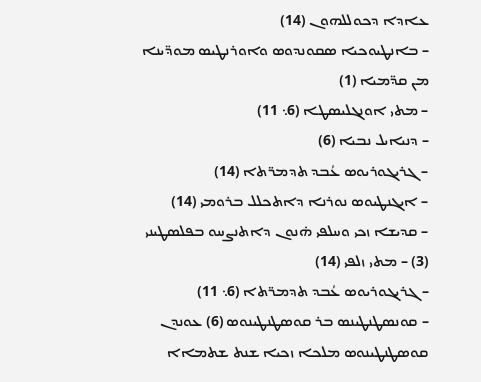ܥܐܕܐ ܕܟܘܠܠܗܘܢ (14)
– ܒܐܢܛܝܘܟܝܐ ܣܩܘܢܕܘܣ ܘܐܘܪܢܛܝܣ ܡܘܕ̈ܝܢܐ ܡܢ ܩܕ̈ܡܝܐ (1)
– ܡܬܝ ܐܘܢܓܠܝܣܛܐ (6܆ 11)
– ܕܢܝܐܝܠ ܢܒܝܐ (6)
– ܓܪܝܓܘܪܝܘܣ ܥܳܒܕ ܬܕܡܪ̈ܬܐ (14)
– ܐܝܓܢܛܝܘܣ ܢܘܪܢܐ ܕܐܬܟܠܠ ܒܪܘܡܝ (14)
– ܩܕܝܫܐ ܙܟܝ ܘܚܠܦܝ ܗ̇ܢܘܢ ܕܐܬܢܨܚܘ ܒܦܠܣܛܝܢܝ (3) – ܡܬܝ ܙܠܦܝ (14)
– ܓܪܝܓܘܪܝܘܣ ܥܳܒܕ ܬܕܡܪ̈ܬܐ (6܆ 11)
– ܩܘܢܣܛܢܛܝܢܣ ܒܪ ܩܘܣܛܢܛܝܢܘܣ (6) ܥܘܢܕܢ ܩܘܣܛܢܛܝܢܘܣ ܡܠܟܐ ܙܟܝܐ ܫܢܬ ܫܬܡܐܐ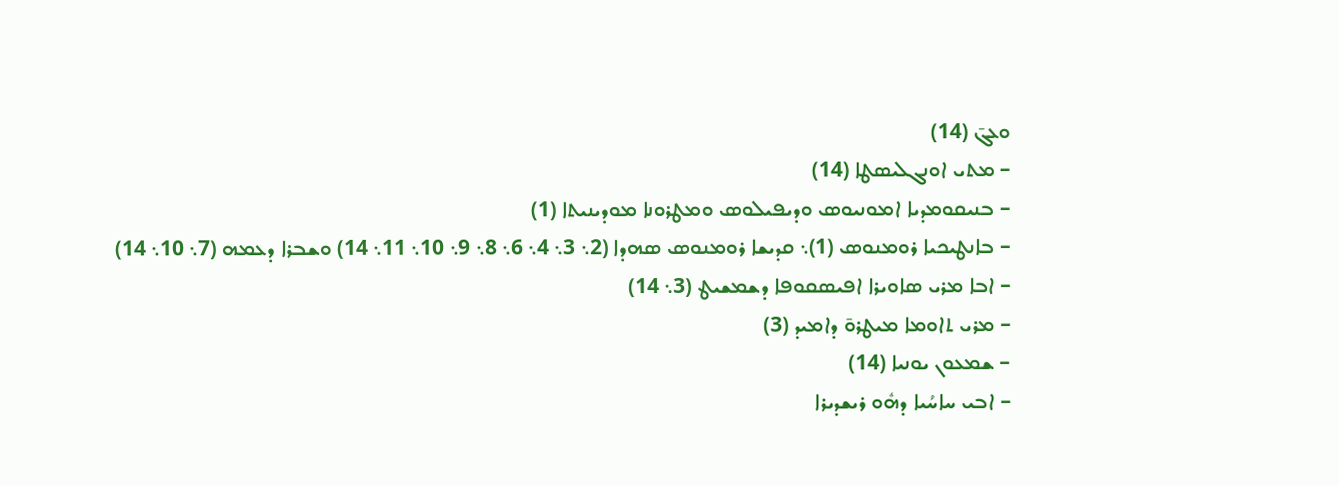ܘܥܓ̄ (14)
– ܡܬܝ ܐܘܢܓܠܝܣܛܐ (14)
– ܒܢܝܩܘܡܕܝܐ ܐܡܘܢܝܘܣ ܘܕܝܦܝܠܘܣ ܘܡܛܪܘܢܐ ܡܘܕܝܢܝܬܐ (1)
– ܒܐܢܛܝܟܝܐ ܪܘܡܢܘܣ (1)܆ ܩܕܝܫܐ ܪܘܡܢܘܣ ܣܗܕܐ (2܆ 3܆ 4܆ 6܆ 8܆ 9܆ 10܆ 11܆ 14) ܘܫܒܪܐ ܕܥܡܗ (7܆ 10܆ 14)
– ܐܒܐ ܡܪܝ ܣܐܘܝܪܐ ܐܦܝܣܩܘܦܐ ܕܫܡܫܝܛ (3܆ 14)
– ܡܪܝ ܬܐܘܡܐ ܡܝܛܪܘ̄ ܕܐܡܝܕ (3)
– ܫܡܥܘܢ ܝܘܢܝܐ (14)
– ܐܒܝ ܚܐܚܳܝܐ ܕܗܽܘ ܪܝܫܕܝܪܐ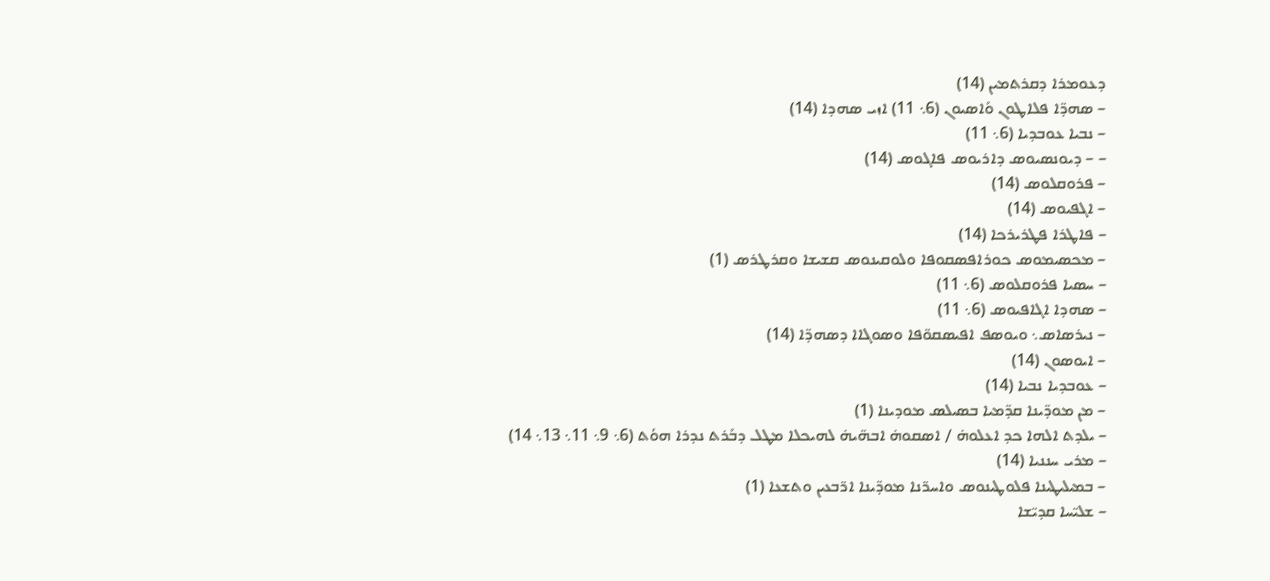ܕܥܘܡܪܐ ܕܩܪܬܡܝܢ (14)
– ܣܗܕ̈ܐ ܦܠܐܛܘܢ ܘܰܐܣܝܘܢ (6܆ 11) ܐܙܝ ܣܗܕܐ (14)
– ܢܒܝܐ ܥܘܒܕܝܐ (6܆ 11)
– – ܕܝܘܢܣܝܘܣ ܕܐܪܝܘܣ ܦܐܓܘܣ (14)
– ܦܪܘܩܠܘܣ (14)
– ܐܓܦܝܘܣ (14)
– ܦܐܛܪܐ ܦܛܪܝܪܟܐ (14)
– ܡܟܣܝܡܘܣ ܟܘܪܐܦܣܩܘܦܐ ܘܠܘܩܝܢܘܣ ܩܫܝܫܐ ܘܩܪܛܪܣ (1)
– ܚܣܝܐ ܦܪܘܩܠܘܣ (6܆ 11)
– ܣܗܕܐ ܐܓܐܦܝܘܣ (6܆ 11)
– ܢܝܪܣܐܣ܆ ܘܝܘܣܦ ܐܦܝܣܩܘ̈ܦܐ ܘܣܘܓܐܐ ܕܣܗܕ̈ܐ (14)
– ܐܝܘܣܘܢ (14)
– ܥܘܒܕܝܐ ܢܒܝܐ (14)
– ܡܢ ܡܘܕ̈ܝܢܐ ܩܕ̈ܡܝܐ ܒܣܝܠܣ ܡܘܕܝܢܐ (1)
– ܝܠܕܬ ܐܠܗܐ ܟܕ ܐܥܠܘܗ̇ / ܐܣܩܘܗ̇ ܐܒܗ̈ܝܗ̇ ܠܗܝܟܠܐ ܡܛܠ ܕܒܰܪܬ ܢܕܪܐ ܗܘܳܬ (6܆ 9܆ 11܆ 13܆ 14)
– ܡܪܝ ܚܢܢܝܐ (14)
– ܒܡܝܠܝܛܝܢܐ ܦܠܘܛܝܢܘܣ ܘܐܚܪ̈ܢܐ ܡܘܕ̈ܝܢܐ ܐܪ̈ܒܥܝܢ ܘܬܫܥܐ (1)
– ܫܠܝ̈ܚܐ ܩܕܝ̈ܫܐ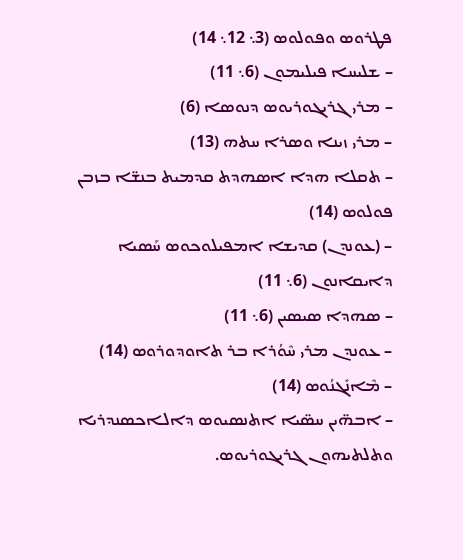ܦܛܪܘܣ ܘܦܘܠܘܣ (3܆ 12܆ 14)
– ܫܠܝܚܐ ܦܝܠܝܡܘܢ (6܆ 11)
– ܡܪܝ ܓܪܝܓܘܪܝܘܣ ܕܢܘܣܐ (6)
– ܡܪܝ ܙܝܢܐ ܘܣܪܐ ܚܬܗ (13)
– ܬܩܠܐ ܗܕܐ ܐܣܗܕܬ ܩܕܡܝܬ ܒܢܫ̈ܐ ܒܙܒܢ ܦܘܠܘܣ (14)
– (ܥܘܢܕܢ) ܩܕܝܫܐ ܐܡܦܝܠܘܟܘܣ ܚܰܣܝܐ ܕܐܝܩܐܢܘܢ (6܆ 11)
– ܣܗܕܐ ܣܝܣܝܢ (6܆ 11)
– ܥܘܢܕܢ ܡܪܝ ܚܶܘܳܪܐ ܒܪ ܬܐܘܕܘܪܘܣ (14)
– ܡܶܐܢܺܓܢܳܘܣ (14)
– ܐܒܗ̈ܝܢ ܚܣ̈ܝܐ ܐܬܢܣܝܘܣ ܕܐܠܐܟܣܢܕܪܝܐ ܘܬܠܬܝܗܘܢ ܓܪܝܓܘܪܝܘܣ.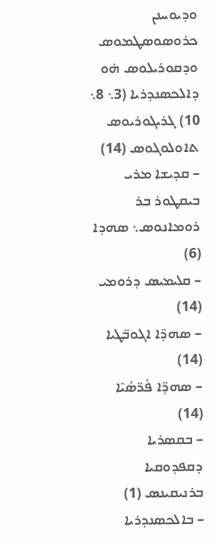ܘܕܝܘܚܢܢ ܟܪܘܣܘܣܛܡܘܣ ܘܕܩܘܪܝܠܘܣ ܗ̇ܘ ܕܐܠܟܣܢܕܪܝܐ (3܆ 8܆ 10) ܓܪܝܓܘܪܝܘܣ ܬܐܘܠܘܓܘܣ (14)
– ܩܕܝܫܐ ܡܪܝ ܒܝܩܛܘܪ ܒܪ ܪܘܡܐܢܘܣ܆ ܣܗܕܐ (6)
– ܩܠܝܡܝܣ ܕܪܘܡܝ (14)
– ܣܗܕ̈ܐ ܐܓܘܒ̈ܛܝܐ (14)
– ܣܗܕ̈ܐ ܦܳܪ̈ܣܳܝܶܐ (14)
– ܒܩܣܪܝܐ ܕܩܦܕܘܩܝܐ ܒܪܢܝܩܝܢܣ (1)
– ܒܐܠܟܣܢܕܪܝܐ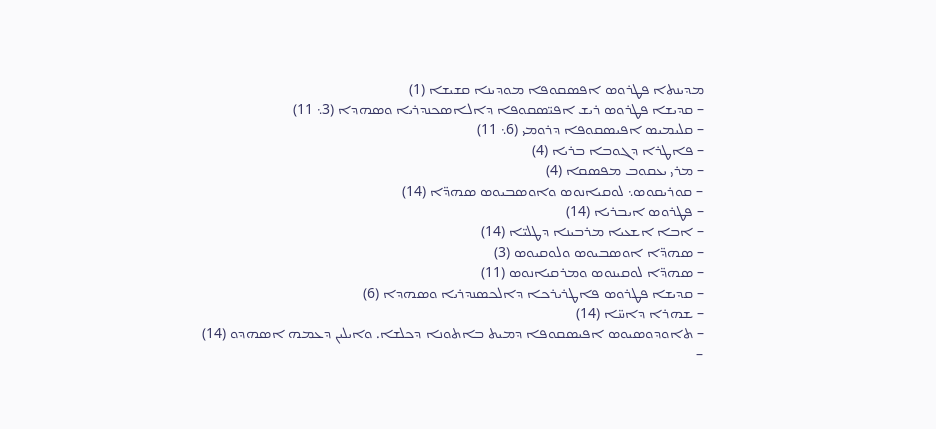ܡܕܝܢܬܐ ܦܛܪܘܣ ܐܦܣܩܘܦܐ ܡܘܕܝܢܐ ܩܫܝܫܐ (1)
– ܩܕܝܫܐ ܦܛܪܘܣ ܪܝܫ ܐܦܝ̈ܣܩܘܦܐ ܕܐܠܐܣܟܢܕܪܝܐ ܘܣܗܕܐ (3܆ 11)
– ܩܠܝܡܝܣ ܐܦܝܣܩܘܦܐ ܕܪܘܡܝ (6܆ 11)
– ܦܐܛܪܐ ܕܓܘܒܐ ܒܪܝܐ (4)
– ܡܪܝ ܝܥܩܘܒ ܡܦܣܩܐ (4)
– ܩܘܪܝܩܘܣ܆ ܠܘܩܝܐܢܘܣ ܘܐܘܣܒܝܘܣ ܣܗܕ̈ܐ (14)
– ܦܛܪܘܣ ܐܝܒܪܝܐ (14)
– ܐܒܐ ܐܫܥܝܐ ܡܪܒܝܢܐ ܕܛܠܝ̈ܐ (14)
– ܣܗܕ̈ܐ ܐܘܣܒܝܘܣ ܘܠܘܩܝܘܣ (3)
– ܣܗܕ̈ܐ ܠܘܩܝܢܘܣ ܘܡܪܩܝܐܢܘܣ (11)
– ܩܕܝܫܐ ܦܛܪܘܣ ܦܐܛܪܝܪܟܐ ܕܐܠܟܣܢܕܪܝܐ ܘܣܗܕܐ (6)
– ܫܗܪܐ ܕܐܚ̈ܐ (14)
– ܬܐܘܕܘܣܝܘܣ ܐܦܝܣܩܘܦܐ ܕܡܝܬ ܒܐܬܘܢܐ ܕܟܠܫܐ. ܘܐܝܠܝܢ ܕܥܡܗ ܐܣܗܕܘ (14)
–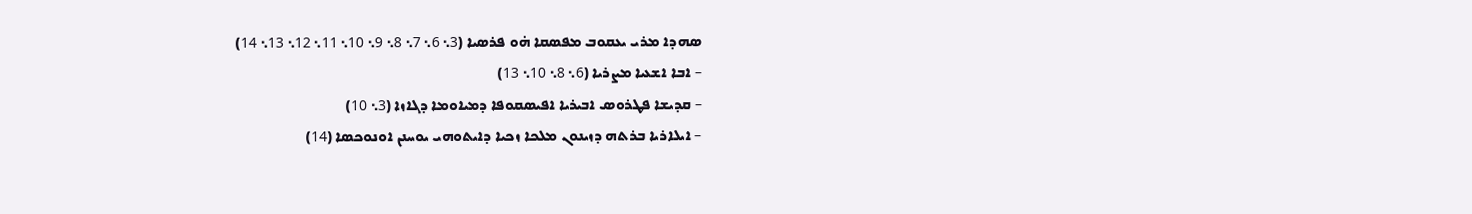ܣܗܕܐ ܡܪܝ ܝܥܩܘܒ ܡܦܣܩܐ ܗ̇ܘ ܦܪܣܝܐ (3܆ 6܆ 7܆ 8܆ 9܆ 10܆ 11܆ 12܆ 13܆ 14)
– ܐܒܐ ܐܫܥܝܐ ܡܨܪܝܐ (6܆ 8܆ 10܆ 13)
– ܩܕܝܫܐ ܦܛܪܘܣ ܐܒܝܪܝܐ ܐܦܝܣܩܘܦܐ ܕܡܝܐܘܡܐ ܕܓܐܙܐ (3܆ 10)
– ܐܝܠܐܪܝܐ ܒܪܬܗ ܕܙܝܢܘܢ ܡܠܟܐ ܙܟܝܐ ܕܐܝܬܘܗܝ ܝܘܚܢܢ ܐܘܢܘܟܣܐ (14)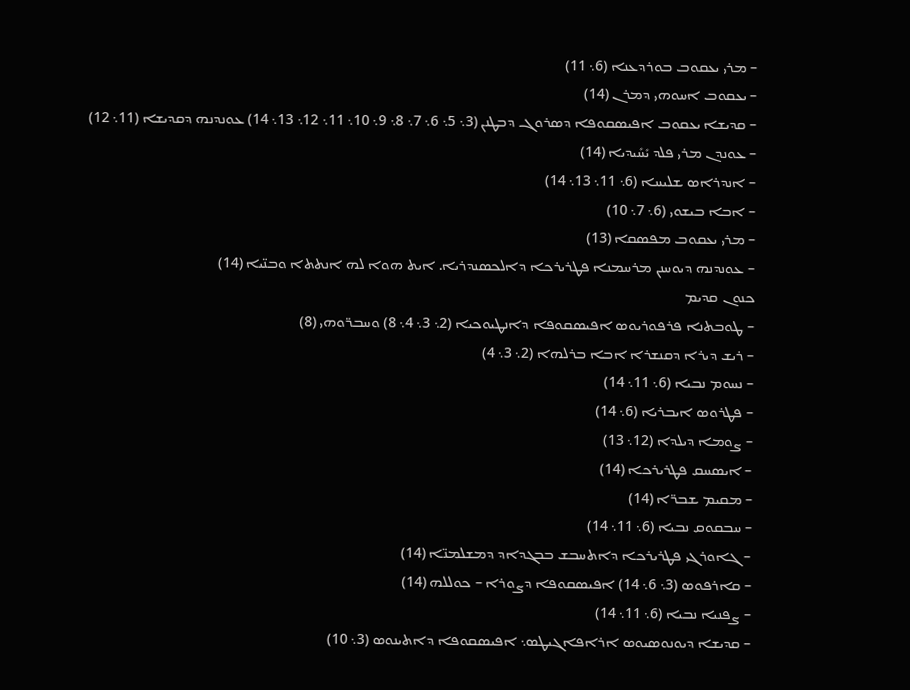– ܡܪܝ ܝܥܩܘܒ ܒܘܪܕܥܢܐ (6܆ 11)
– ܝܥܩܘܒ ܐܚܘܗܝ ܕܡܪܢ (14)
– ܩܕܝܫܐ ܝܥܩܘܒ ܐܦܝܣܩܘܦܐ ܕܣܪܘܓ ܕܒܛܢܢ (3܆ 5܆ 6܆ 7܆ 8܆ 9܆ 10܆ 11܆ 12܆ 13܆ 14) ܥܘܢܕܢܗ ܕܩܕܝܫܐ (11܆ 12)
– ܥܘܢܕܢ ܡܪܝ ܦܠܕ ܝܺܚܺܝܕܝܐ (14)
– ܐܢܕܪܐܣ ܫܠܝܚܐ (6܆ 11܆ 13܆ 14)
– ܐܒܐ ܒܝܫܘܝ (6܆ 7܆ 10)
– ܡܪܝ ܝܥܩܘܒ ܡܦܣܩܐ (13)
– ܥܘܢܕܢܗ ܕܝܘܚܢܢ ܡܪܚܡܢܐ ܦܛܪܝܪܟܐ ܕܐܠܟܣܢܕܪܝܐ. ܐܝܬ ܗܘܐ ܠܗ ܐܢܬܬܐ ܘܒܢ̈ܝܐ (14)
ܟܢܘܢ ܩܕܝܡ
– ܛܘܒܬܢܐ ܦܪܦܘܪܝܘܣ ܐܦܝܣܩܘܦܐ ܕܐܢܛܝܘܟܝܐ (2܆ 3܆ 4܆ 8) ܘܚܒܪ̈ܘܗܝ (8)
– ܪܝܫ ܕܝܪܐ ܕܩܢܫܪܐ ܐܒܐ ܒܪܠܗܐ (2܆ 3܆ 4)
– ܢܚܘܡ ܢܒܝܐ (6܆ 11܆ 14)
– ܦܛܪܘܣ ܐܝܒܪܝܐ (6܆ 14)
– ܨܘܡܐ ܕܝܠܕܐ (12܆ 13)
– ܐܝܣܚܩ ܦܛܪܝܪܟܐ (14)
– ܡܩܝܡ ܫܒܪ̈ܐ (14)
– ܚܒܩܘܩ ܢܒܝܐ (6܆ 11܆ 14)
– ܓܐܘܪܓܝ ܦܛܪܝܪܟܐ ܕܐܬܚܒܫ ܒܒܓܕܐܕ ܕܡܫܠܡܢ̈ܐ (14)
– ܩܐܪܦܘܣ (3܆ 6܆ 14) ܐܦܝܣܩܘܦܐ ܕܨܘܪܐ – ܟܘܠܠܗ (14)
– ܨܦܢܝܐ ܢܒܝܐ (6܆ 11܆ 14)
– ܩܕܝܫܐ ܕܝܘܢܘܣܝܘܣ ܐܪܐܦܐܓܝܛܣ܆ ܐܦܝܣܩܘܦܐ ܕܐܬܝܢܘܣ (3܆ 10)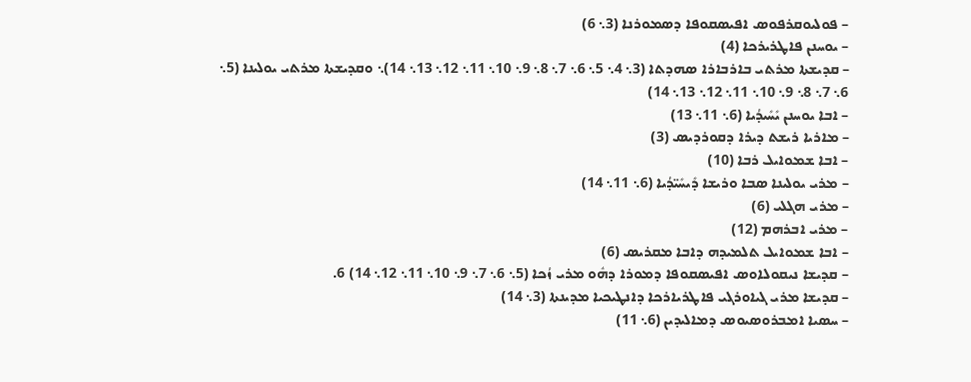– ܦܘܠܝܘܩܪܦܘܣ ܐܦܝܣܩܘܦܐ ܕܣܡܘܪܢܐ (3܆ 6)
– ܝܘܚܢܢ ܦܐܛܪܝܪܟܐ (4)
– ܩܕܝܫܬܐ ܡܪܬܝ ܒܐܪܒܐܪܐ ܣܗܕܬܐ (3܆ 4܆ 5܆ 6܆ 7܆ 8܆ 9܆ 10܆ 11܆ 12܆ 13܆ 14)܆ ܘܩܕܝܫܬܐ ܡܪܬܝ ܝܘܠܝܢܐ (5܆ 6܆ 7܆ 8܆ 9܆ 10܆ 11܆ 12܆ 13܆ 14)
– ܐܒܐ ܝܘܚܢܢ ܝܺܚܺܝܕܳܝܐ (6܆ 11܆ 13)
– ܡܐܪܝܐ ܪܝܫܬ ܕܝܪܐ ܕܩܘܪܕܝܣ (3)
– ܐܒܐ ܫܡܘܐܝܠ ܪܒܐ (10)
– ܡܪܝ ܝܘܠܝܢܐ ܣܒܐ ܘܪܝܫܐ ܕܺܝܚܺܝ̈ܕܳܝܐ (6܆ 11܆ 14)
– ܡܪܝ ܗܓܠܝ (6)
– ܡܪܝ ܐܒܪܗܡ (12)
– ܐܒܐ ܫܡܘܐܝܠ ܬܠܡܝܕܗ ܕܐܒܐ ܡܩܪܝܣ (6)
– ܩܕܝܫܐ ܢܝܩܘܠܐܘܣ ܐܦܝܣܩܘܦܐ ܕܡܘܪܐ ܕܗܽܘ ܡܪܝ ܙܳܟܐ (5܆ 6܆ 7܆ 9܆ 10܆ 11܆ 12܆ 14) 6.
– ܩܕܝܫܐ ܡܪܝ ܓܝܐܘܪܓܝ ܦܐܛܪܝܐܪܟܐ ܕܐܢܛܝܟܝܐ ܡܕܝܢܬܐ (3܆ 14)
– ܚܣܝܐ ܐܡܒܪܘܣܝܘܣ ܕܡܐܠܝܕܝܢ (6܆ 11)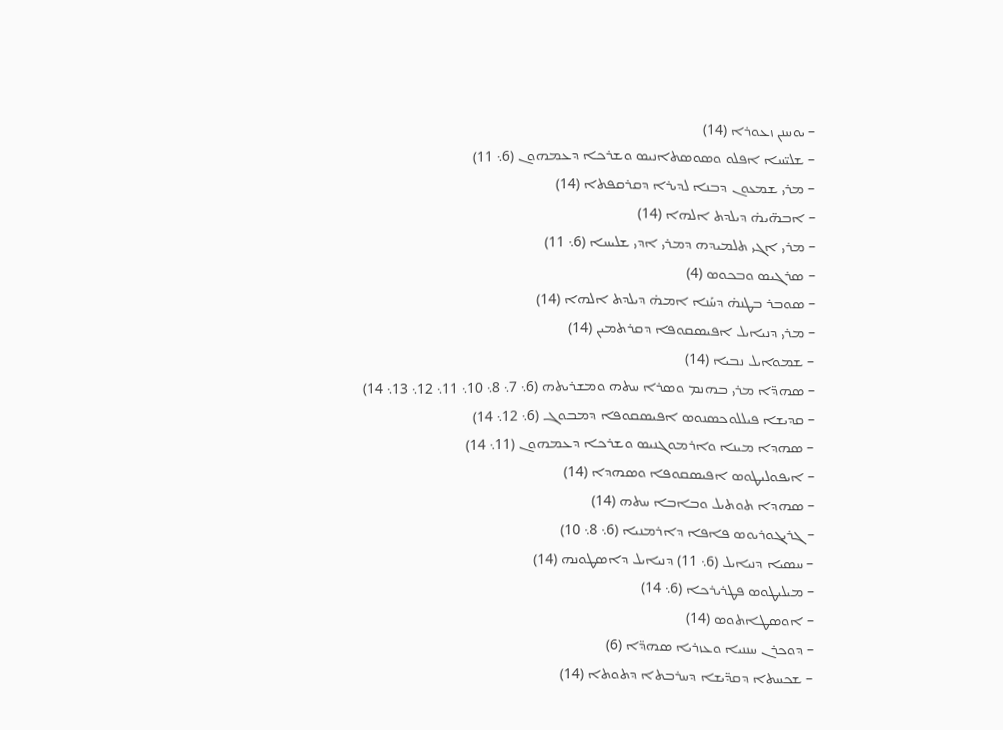– ܝܘܚܢܢ ܙܥܘܪܐ (14)
– ܫܠܝ̈ܚܐ ܐܦܠܘ ܘܣܘܣܬܐܢܝܣ ܘܫܪܟܐ ܕܥܡܗܘܢ (6܆ 11)
– ܡܪܝ ܫܡܥܘܢ ܕܒܢܐ ܠܕܝܪܐ ܕܩܪܩܦܬܐ (14)
– ܐܒܗ̈ܝܗ̇ ܕܝܠܕܬ ܐܠܗܐ (14)
– ܡܪܝ ܐܓܝ ܬܠܡܝܕܗ ܕܡܪܝ ܐܕܝ ܫܠܝܚܐ (6܆ 11)
– ܣܪܓܝܣ ܘܒܟܘܣ (4)
– ܣܘܒܪ ܒܛܢܗ̇ ܕܚܰܢܐ ܐܡܗ̇ ܕܝܠܕܬ ܐܠܗܐ (14)
– ܡܪܝ ܕܢܝܐܝܠ ܐܦܝܣܩܘܦܐ ܕܩܪܬܡܝܢ (14)
– ܫܡܘܐܝܠ ܢܒܝܐ (14)
– ܣܗܕ̈ܐ ܡܪܝ ܒܗܢܡ ܘܣܪܐ ܚܬܗ ܘܡܫܪܝܬܗ (6܆ 7܆ 8܆ 10܆ 11܆ 12܆ 13܆ 14)
– ܩܕܝܫܐ ܦܝܠܠܘܟܣܢܘܣ ܐܦܝܣܩܘܦܐ ܕܡܒܘܓ (6܆ 12܆ 14)
– ܣܗܕܐ ܡܝܢܐ ܘܐܪܡܘܓܢܝܣ ܘܫܪܟܐ ܕܥܡܗܘܢ (11܆ 14)
– ܐܝܦܘܠܝܛܘܣ ܐܦܝܣܩܘܦܐ ܘܣܗܕܐ (14)
– ܣܗܕܐ ܬܘܬܝܠ ܘܒܐܒܐ ܚܬܗ (14)
– ܓܪܝܓܘܪܝܘܣ ܦܐܦܐ ܕܐܪܡܢܝܐ (6܆ 8܆ 10)
– ܚܣܝܐ ܕܢܝܐܝܠ (6܆ 11) ܕܢܝܐܝܠ ܕܐܣܛܘܢܗ (14)
– ܡܝܠܝܛܘܣ ܦܛܪܝܪܟܐ (6܆ 14)
– ܐܘܣܛܐܬܘܣ (14)
– ܕܘܟܪܢ ܚܢܢܝܐ ܘܥܙܪܝܐ ܣܗܕ̈ܐ (6)
– ܫܟܚܬܐ ܕܩܕ̈ܝܫܐ ܕܚܪܒܬܐ ܕܬܘܬܐ (14)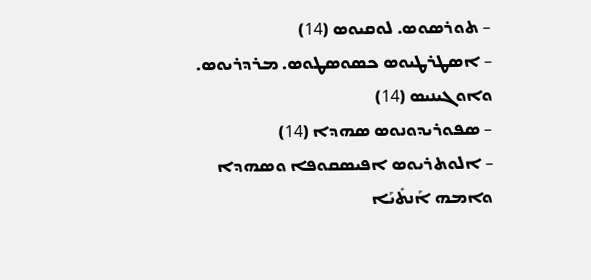– ܬܘܪܣܘܣ. ܠܘܩܝܘܣ (14)
– ܐܣܛܪܛܝܘܣ ܟܣܘܣܛܘܣ. ܡܪܕܪܝܘܣ. ܘܐܘܓܝܢܝܣ (14)
– ܣܦܘܪܝܕܘܢܘܣ ܣܗܕܐ (14)
– ܐܠܘܬܪܝܘܣ ܐܦܝܣܩܘܦܐ ܘܣܗܕܐ ܘܐܡܗ ܐܰܢܬܺܝܰܐ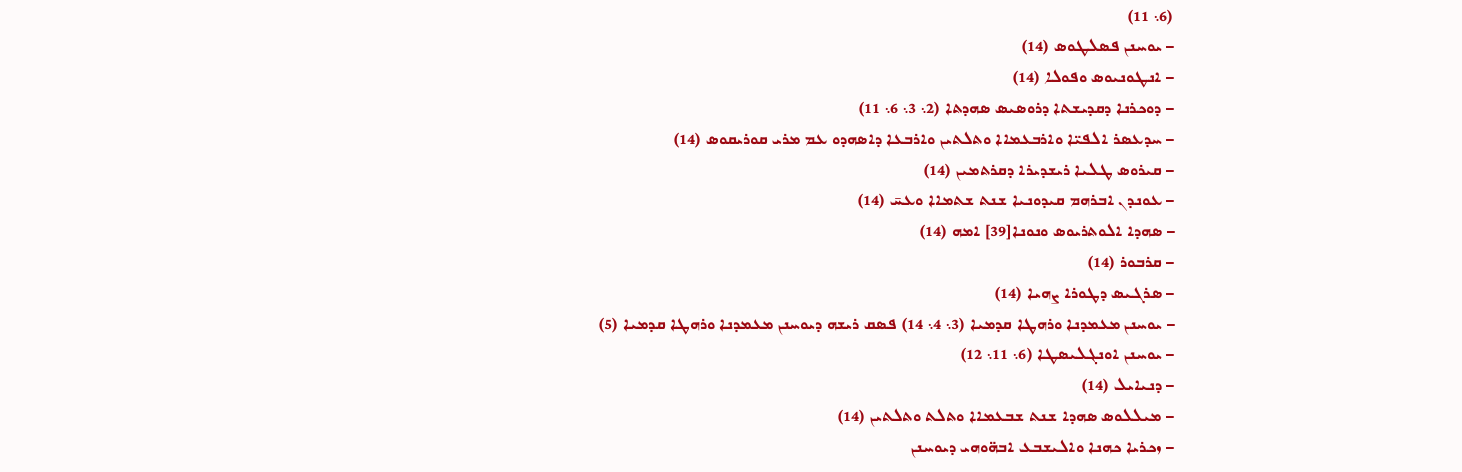(6܆ 11)
– ܝܘܚܢܢ ܦܣܠܛܘܣ (14)
– ܐܢܛܘܢܝܘܣ ܘܦܘܠܐ (14)
– ܕܘܟܪܢܐ ܕܩܕܝܫܬܐ ܕܪܘܣܝܣ ܣܗܕܬܐ (2܆ 3܆ 6܆ 11)
– ܚܕܥܣܪ ܐܠܦܝ̈ܐ ܘܐܪܒܥܡܐܐ ܘܬܠܬܝܢ ܘܐܪܒܥܐ ܕܐܣܗܕܘ ܥܡ ܡܪܝ ܩܘܪܝܩܘܣ (14)
– ܩܝܪܘܣ ܛܠܝܐ ܪܝܫܕܝܪܐ ܕܩܪܬܡܝܢ (14)
– ܥܘܢܕܢ ܐܒܪܗܡ ܩܝܕܘܢܝܐ ܫܢܬ ܫܬܡܐܐ ܘܥܚ̄ (14)
– ܣܗܕܐ ܐܠܘܬܪܝܘܣ ܘܢܘܢܐ[39] ܐܡܗ (14)
– ܩܪܒܘܪ (14)
– ܣܪܓܝܣ ܕܛܘܪܐ ܨܗܝܐ (14)
– ܝܘܚܢܢ ܡܥܡܕܢܐ ܘܪܗܛܐ ܩܕܡܝܐ (3܆ 4܆ 14) ܦܣܩ ܪܝܫܗ ܕܝܘܚܢܢ ܡܥܡܕܢܐ ܘܪܗܛܐ ܩܕܡܝܐ (5)
– ܝܘܚܢܢ ܐܘܢܓܠܝܣܛܐ (6܆ 11܆ 12)
– ܕܢܝܐܝܠ (14)
– ܡܝܠܠܘܣ ܣܗܕܐ ܫܢܬ ܫܒܥܡܐܐ ܘܬܠܬ ܘܬܠܬܝܢ (14)
– ܙܟܪܝܐ ܟܗܢܐ ܘܐܠܝܫܒܥ ܐܒܗ̈ܘܗܝ ܕܝܘܚܢܢ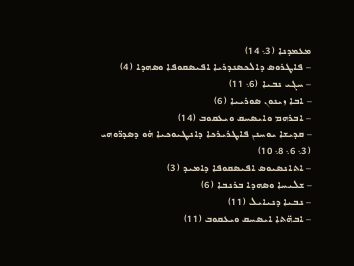ܡܥܡܕܢܐ (3܆ 14)
– ܦܐܛܪܘܣ ܕܐܠܟܣܢܕܪܝܐ ܐܦܝܣܩܘܦܐ ܘܣܗܕܐ (4)
– ܚܓܝ ܢܒܝܐ (6܆ 11)
– ܐܒܐ ܙܝܢܘܢ ܣܘܪܝܝܐ (6)
– ܐܒܪܗܡ ܘܐܝܣܚܩ ܘܝܥܩܘܒ (14)
– ܩܕܝܫܐ ܝܘܚܢܢ ܦܐܛܪܝܪܟܐ ܕܐܢܛܝܘܟܝܐ ܗ̇ܘ ܕܣܕܪ̈ܘܗܝ (3܆ 6܆ 8܆ 10)
– ܐܬܐܢܣܝܘܣ ܐܦܝܣܩܘܦܐ ܕܐܡܝܕ (3)
– ܫܠܝܚܐ ܘܣܗܕܐ ܒܪܢܒܐ (6)
– ܢܒܝܐ ܕܢܝܐܝܠ (11)
– ܐܒܗ̈ܬܐ ܐܝܣܚܩ ܘܝܥܩܘܒ (11)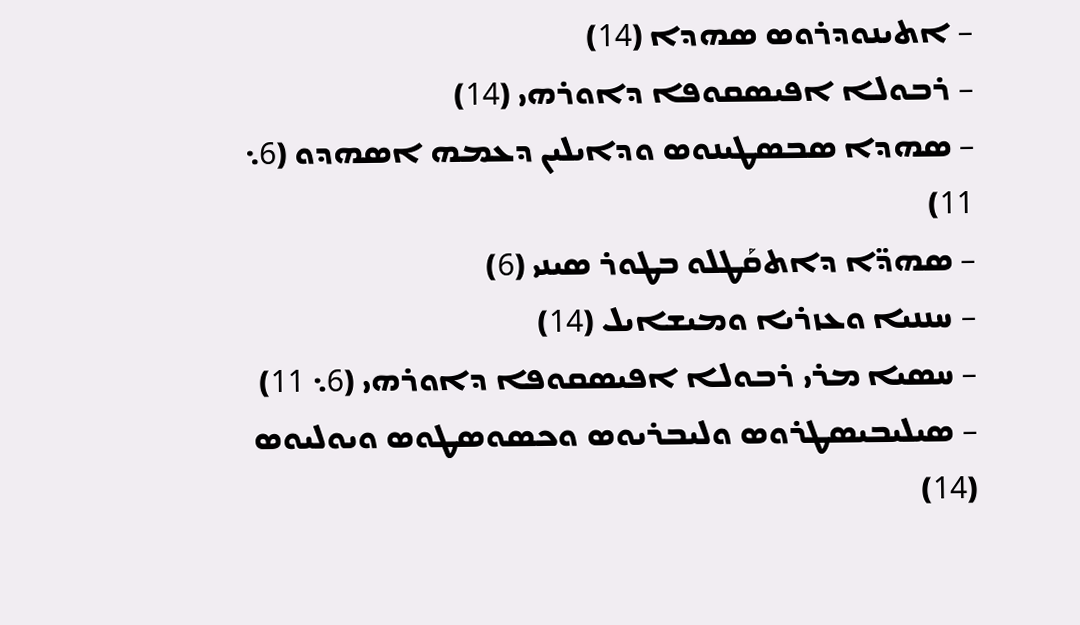– ܐܬܝܢܘܕܪܘܣ ܣܗܕܐ (14)
– ܪܒܘܠܐ ܐܦܝܣܩܘܦܐ ܕܐܘܪܗܝ (14)
– ܣܗܕܐ ܣܒܣܛܝܢܘܣ ܘܕܐܝܠܝܢ ܕܥܡܗ ܐܣܗܕܘ (6܆ 11)
– ܣܗܕ̈ܐ ܕܐܬܩܰܛܠܘ ܒܛܘܪ ܣܝܢܝ (6)
– ܚܢܢܝܐ ܘܥܙܪܝܐ ܘܡܝܫܐܝܠ (14)
– ܚܣܝܐ ܡܪܝ ܪܒܘܠܐ ܐܦܝܣܩܘܦܐ ܕܐܘܪܗܝ (6܆ 11)
– ܣܝܠܝܒܝܣܛܪܘܣ ܘܠܝܒܪܝܘܣ ܘܟܣܘܣܛܘܣ ܘܝܘܠܝܘܣ (14)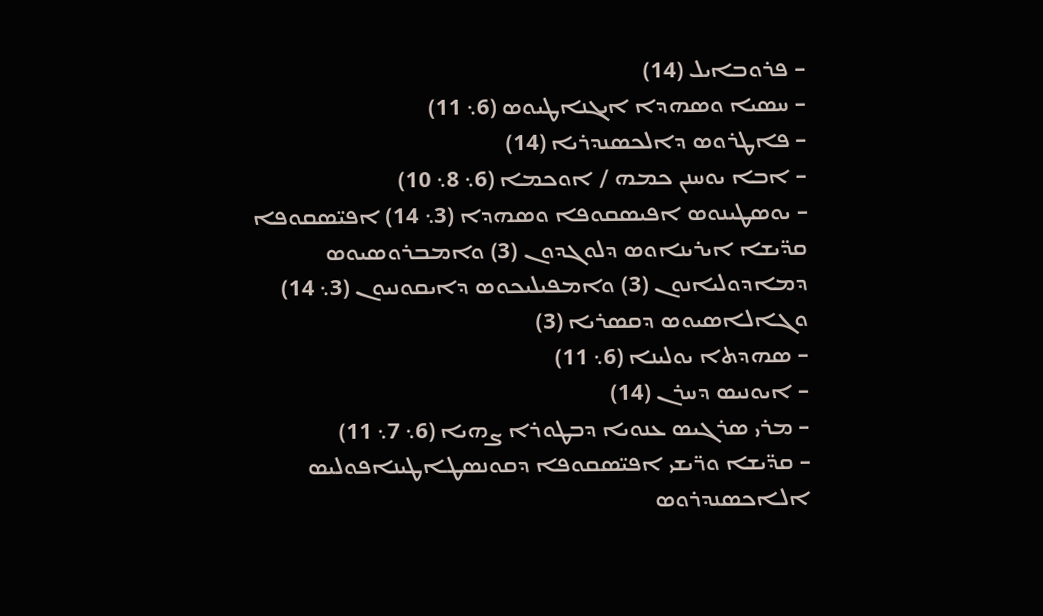– ܦܪܘܒܐܝܠ (14)
– ܚܣܝܐ ܘܣܗܕܐ ܐܝܓܢܐܛܝܘܣ (6܆ 11)
– ܦܐܛܪܘܣ ܕܐܠܟܣܢܕܪܝܐ (14)
– ܐܒܐ ܝܘܚܢܢ ܟܡܗ / ܐܘܟܡܐ (6܆ 8܆ 10)
– ܝܘܣܛܝܢܘܣ ܐܦܝܣܩܘܦܐ ܘܣܗܕܐ (3܆ 14) ܐܦܝ̈ܣܩܘܦܐ ܩܕ̈ܝܫܐ ܐܝܪܝܢܐܘܣ ܕܠܘܓܕܘܢ (3) ܘܐܡܒܪܘܣܝܘܣ ܕܡܐܕܘܠܝܐܢܘܢ (3) ܘܐܡܦܝܠܝܟܘܣ ܕܐܝܩܘܢܝܘܢ (3܆ 14) ܘܓܐܠܐܣܝܘܣ ܕܩܣܪܝܐ (3)
– ܣܗܕܬܐ ܝܘܠܝܢܐ (6܆ 11)
– ܐܝܘܢܝܣ ܕܚܪܢ (14)
– ܡܪܝ ܣܪܓܝܣ ܥܢܘܝܐ ܕܒܛܘܪܐ ܨܗܝܐ (6܆ 7܆ 11)
– ܩܕ̈ܝܫܐ ܘܪ̈ܝܫܝ ܐܦܝ̈ܣܩܘܦܐ ܕܩܘܢܣܛܐܛܝܢܐܦܘܠܝܣ ܐܠܐܟܣܢܕܪܘܣ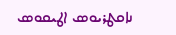ܢܐܩܛܪܝܘܣ ܐܛܝܩܘܣ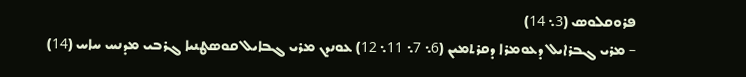ܦܪܘܩܠܘܣ (3܆ 14)
– ܡܪܝ ܓܒܪܐܝܠ ܕܥܘܡܪܐ ܕܩܪܬܡܝܢ (6܆ 7܆ 11܆ 12) ܥܘܢܕܢ ܡܪܝ ܓܒܐܝܠ ܩܘܣܛܢܝܐ ܓܪܒܝ ܡܕܢܚ ܚܐܚ (14)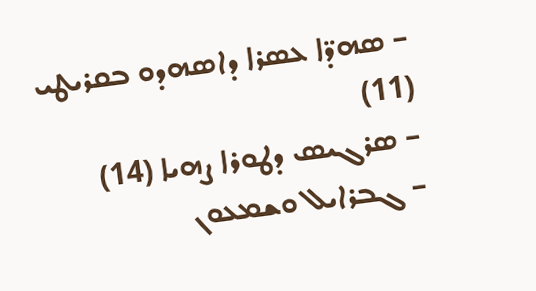– ܣܗܕ̈ܐ ܥܣܪܐ ܕܐܣܗܕܘ ܒܩܪܝܛܝ (11)
– ܣܪܓܝܣ ܕܛܘܪܐ ܨܗܝܐ (14)
– ܓܒܪܐܝܠ ܘܫܡܥܘܢ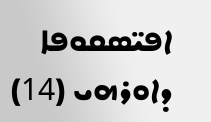ܐܦܝ̈ܣܩܘܦܐ ܕܐܘܪܗܝ (14)